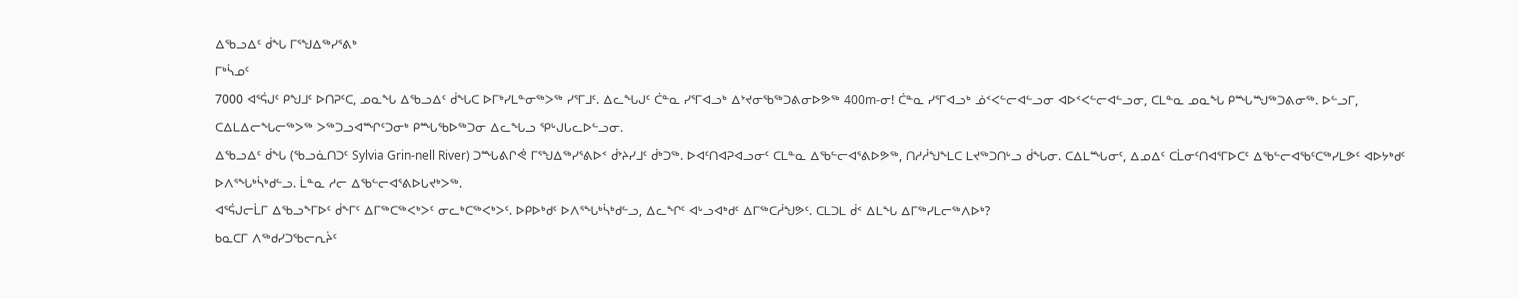ᐃᖃᓗᐃᑦ ᑰᖓ ᒥᕐᖑᐃᖅᓯᕐᕕᒃ
ᒥᒃᓵᓄᑦ
7000 ᐊᕐᕌᒍᑦ ᑭᖑᒧᑦ ᐅᑎᕈᑦᑕ, ᓄᓇᖓ ᐃᖃᓗᐃᑦ ᑰᖓᑕ ᐅᒥᒃᓯᒪᓐᓂᖅᐳᖅ ᓯᕐᒥᒧᑦ. ᐃᓚᖓᒍᑦ ᑖᓐᓇ ᓯᕐᒥᐊᓗᒃ ᐃᔾᔪᓂᖃᖅᑐᕕᓂᐅᕗᖅ 400m-ᓂ! ᑖᓐᓇ ᓯᕐᒥᐊᓗᒃ ᓅᑉᐸᓪᓕᐊᓪᓗᓂ ᐊᐅᑉᐸᓪᓕᐊᓪᓗᓂ, ᑕᒪᓐᓇ ᓄᓇᖓ ᑭᙵᙳᖅᑐᕕᓂᖅ. ᐅᓪᓗᒥ, ᑕᐃᒪᐃᓕᖓᓕᖅᐳᖅ ᐳᖅᑐᓗᐊᙱᑦᑐᓂᒃ ᑭᙵᖃᐅᖅᑐᓂ ᐃᓚᖓᓗ ᕿᒡᒍᒐᓚᐅᓪᓗᓂ.
ᐃᖃᓗᐃᑦ ᑰᖓ (ᖃᓗᓈᑎᑐᑦ Sylvia Grin-nell River) ᑐᙵᕕᒋᕚ ᒥᕐᖑᐃᖅᓯᕐᕕᐅᑉ ᑰᔾᔨᓯᒧᑦ ᑰᒃᑐᖅ. ᐅᐊᑦᑎᐊᕈᐊᓗᓂᑦ ᑕᒪᓐᓇ ᐃᖃᓪᓕᐊᕐᕕᐅᕗᖅ, ᑎᓱᓲᖑᖕᒪᑕ ᒪᔪᖅᑐᑎᒡᓗ ᑰᖓᓂ. ᑕᐃᒪᙵᓂᑦ, ᐃᓄᐃᑦ ᑕᒫᓂᑦᑎᐊᕐᒥᐅᑕᑦ ᐃᖃᓪᓕᐊᖃᑦᑕᖅᓯᒪᕗᑦ ᐊᐅᔭᒃᑯᑦ ᐅᐱᕐᖓᒃᓵᒃᑯᓪᓗ. ᒫᓐᓇ ᓱᓕ ᐃᖃᓪᓕᐊᕐᕕᐅᒐᔪᒃᐳᖅ.
ᐊᕐᕌᒍᓕᒫᒥ ᐃᖃᓗᖕᒥᐅᑦ ᑰᖕᒥᑦ ᐃᒥᖅᑕᖅᐸᒃᐳᑦ ᓂᓚᒃᑕᖅᐸᒃᐳᑦ. ᐅᑭᐅᒃᑯᑦ ᐅᐱᕐᖓᒃᓵᒃᑯᓪᓗ, ᐃᓚᖏᑦ ᐊᒡᓗᐊᒃᑯᑦ ᐃᒥᖅᑕᓲᖑᕗᑦ. ᑕᒪᑐᒪ ᑰᑉ ᐃᒪᖓ ᐃᒥᖅᓯᒪᓕᖅᐱᐅᒃ?
ᑲᓇᑕᒥ ᐱᖅᑯᓯᑐᖃᓕᕆᔩᑦ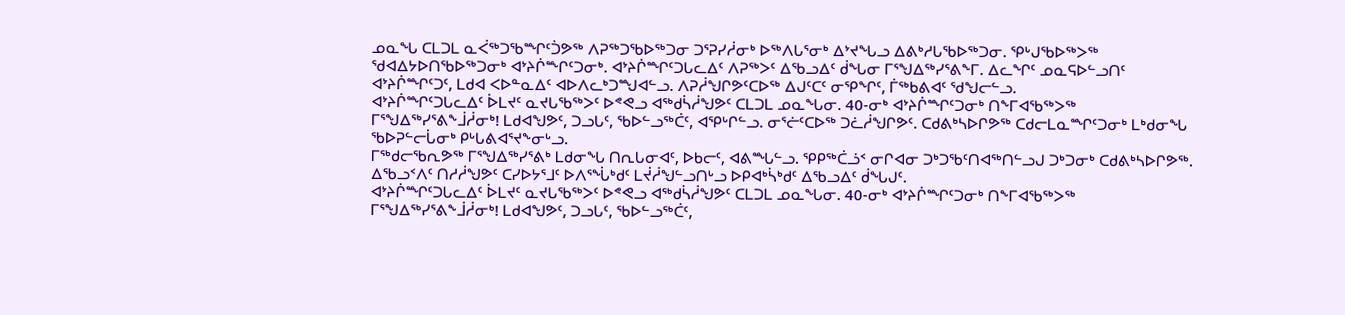ᓄᓇᖓ ᑕᒪᑐᒪ ᓇᐹᖅᑐᖃᙱᑦᑑᕗᖅ ᐱᕈᖅᑐᖃᐅᖅᑐᓂ ᑐᕐᕈᓯᓲᓂᒃ ᐅᖅᐱᒐᕐᓂᒃ ᐃᔾᔪᖓᓗ ᐃᕕᒃᓱᒐᖃᐅᖅᑐᓂ. ᕿᒡᒍᖃᐅᖅᐳᖅ ᖁᐊᐃᔭᐅᑎᖃᐅᖅᑐᓂᒃ ᐊᔾᔨᒌᖖᒋᑦᑐᓂᒃ. ᐊᔾᔨᒌᙱᑦᑐᒐᓚᐃᑦ ᐱᕈᖅᐳᑦ ᐃᖃᓗᐃᑦ ᑰᖓᓂ ᒥᕐᖑᐃᖅᓯᕐᕕᖕᒥ. ᐃᓚᖏᑦ ᓄᓇᕋᐅᓪᓗᑎᑦ ᐊᔾᔨᒌᙱᑦᑐᑦ, ᒪᑯᐊ ᐸᐅᓐᓇᐃᑦ ᐊᐅᐱᓚᒃᑐᙳᐊᓪᓗ. ᐱᕈᓲᖑᒋᕗᑦᑕᐅᖅ ᐃᒍᑦᑕᑦ ᓂᕿᖏᑦ, ᒦᖅᑲᕕᐊᑦ ᖁᖑᓕᓪᓗ.
ᐊᔾᔨᒌᙱᑦᑐᒐᓚᐃᑦ ᐆᒪᔪᑦ ᓇᔪᒐᖃᖅᐳᑦ ᐅᕝᕙᓗ ᐊᖅᑯᓵᓲᖑᕗᑦ ᑕᒪᑐᒪ ᓄᓇᖓᓂ. 40-ᓂᒃ ᐊᔾᔨᒌᙱᑦᑐᓂᒃ ᑎᖕᒥᐊᖃᖅᐳᖅ ᒥᕐᖑᐃᖅᓯᕐᕕᖕᒨᓲᓂᒃ! ᒪᑯᐊᖑᕗᑦ, ᑐᓗᒐᑦ, ᖃᐅᓪᓗᖅᑖᑦ, ᐊᕿᒡᒋᓪᓗ. ᓂᕐᓖᑦᑕᐅᖅ ᑐᓛᓲᖑᒋᕗᑦ. ᑕᑯᕕᒃᓴᐅᒋᕗᖅ ᑕᑯᓕᒪᓇᙱᑦᑐᓂᒃ ᒪᒃᑯᓂᖓ ᖃᐅᕈᓪᓕᒑᓂᒃ ᑭᒡᒐᕕᐊᕐᔪᖕᓂᒡᓗ.
ᒥᖅᑯᓕᖃᕆᕗᖅ ᒥᕐᖑᐃᖅᓯᕐᕕᒃ ᒪᑯᓂᖓ ᑎᕆᒐᓂᐊᑦ, ᐅᑲᓕᑦ, ᐊᕕᙵᓪᓗ. ᕿᑭᖅᑖᓘᑉ ᓂᒋᐊᓂ ᑐᒃᑐᖃᑦᑎᐊᖅᑎᓪᓗᒍ ᑐᒃᑐᓂᒃ ᑕᑯᕕᒃᓴᐅᒋᕗᖅ. ᐃᖃᓗᑉᐱᑦ ᑎᓱᓲᖑᕗᑦ ᑕᓯᐅᔭᕐᒧᑦ ᐅᐱᕐᖔᒃᑯᑦ ᒪᔫᓲᖑᓪᓗᑎᒡᓗ ᐅᑭᐊᒃᓵᒃᑯᑦ ᐃᖃᓗᐃᑦ ᑰᖓᒍᑦ.
ᐊᔾᔨᒌᙱᑦᑐᒐᓚᐃᑦ ᐆᒪᔪᑦ ᓇᔪᒐᖃᖅᐳᑦ ᐅᕝᕙᓗ ᐊᖅᑯᓵᓲᖑᕗᑦ ᑕᒪᑐᒪ ᓄᓇᖓᓂ. 40-ᓂᒃ ᐊᔾᔨᒌᙱᑦᑐᓂᒃ ᑎᖕᒥᐊᖃᖅᐳᖅ ᒥᕐᖑᐃᖅᓯᕐᕕᖕᒨᓲᓂᒃ! ᒪᑯᐊᖑᕗᑦ, ᑐᓗᒐᑦ, ᖃᐅᓪᓗᖅᑖᑦ,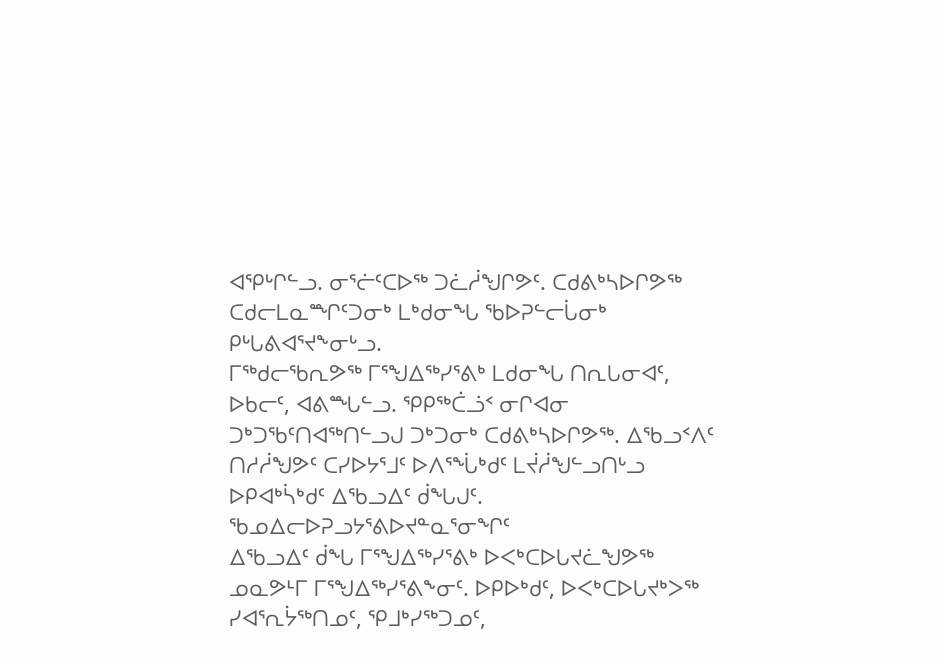ᐊᕿᒡᒋᓪᓗ. ᓂᕐᓖᑦᑕᐅᖅ ᑐᓛᓲᖑᒋᕗᑦ. ᑕᑯᕕᒃᓴᐅᒋᕗᖅ ᑕᑯᓕᒪᓇᙱᑦᑐᓂᒃ ᒪᒃᑯᓂᖓ ᖃᐅᕈᓪᓕᒑᓂᒃ ᑭᒡᒐᕕᐊᕐᔪᖕᓂᒡᓗ.
ᒥᖅᑯᓕᖃᕆᕗᖅ ᒥᕐᖑᐃᖅᓯᕐᕕᒃ ᒪᑯᓂᖓ ᑎᕆᒐᓂᐊᑦ, ᐅᑲᓕᑦ, ᐊᕕᙵᓪᓗ. ᕿᑭᖅᑖᓘᑉ ᓂᒋᐊᓂ ᑐᒃᑐᖃᑦᑎᐊᖅᑎᓪᓗᒍ ᑐᒃᑐᓂᒃ ᑕᑯᕕᒃᓴᐅᒋᕗᖅ. ᐃᖃᓗᑉᐱᑦ ᑎᓱᓲᖑᕗᑦ ᑕᓯᐅᔭᕐᒧᑦ ᐅᐱᕐᖔᒃᑯᑦ ᒪᔫᓲᖑᓪᓗᑎᒡᓗ ᐅᑭᐊᒃᓵᒃᑯᑦ ᐃᖃᓗᐃᑦ ᑰᖓᒍᑦ.
ᖃᓄᐃᓕᐅᕈᓗᔭᕐᕕᐅᔪᓐᓇᕐᓂᖏᑦ
ᐃᖃᓗᐃᑦ ᑰᖓ ᒥᕐᖑᐃᖅᓯᕐᕕᒃ ᐅᐸᒃᑕᐅᒐᔪᓛᖑᕗᖅ ᓄᓇᕗᒻᒥ ᒥᕐᖑᐃᖅᓯᕐᕕᖕᓂᑦ. ᐅᑭᐅᒃᑯᑦ, ᐅᐸᒃᑕᐅᒐᔪᒃᐳᖅ ᓯᐊᕐᕆᔮᖅᑎᓄᑦ, ᕿᒧᒃᓯᖅᑐᓄᑦ,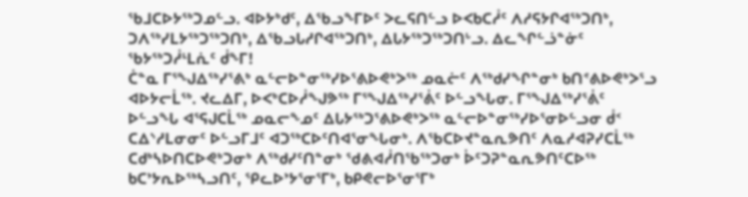ᖃᒧᑕᐅᔭᖅᑐᓄᓪᓗ. ᐊᐅᔭᒃᑯᑦ, ᐃᖃᓗᖕᒥᐅᑦ ᐳᓚᕋᑎᓪᓗ ᐅᐸᑲᑕᓲᑦ ᐱᓱᕋᔭᒋᐊᖅᑐᑎᒃ, ᑐᐱᖅᓯᒪᔭᖅᑐᖅᑐᑎᒃ, ᐃᖃᓗᒐᓱᒋᐊᖅᑐᑎᒃ, ᐃᒐᔭᖅᑐᖅᑐᑎᒡᓗ. ᐃᓚᖏᓪᓘᓐᓃᑦ ᖃᔭᖅᑐᓲᒻᒪᕇᑦ ᑰᖕᒥ!
ᑖᓐᓇ ᒥᕐᖑᐃᖅᓯᕐᕕᒃ ᓇᓪᓕᐅᓐᓂᖅᓯᐅᕐᕕᐅᕙᒃᐳᖅ ᓄᓇᓖᑦ ᐱᖅᑯᓯᖏᓐᓂᒃ ᑲᑎᕝᕕᐅᕙᒃᐳᕐᓗ ᐊᐅᔭᓕᒫᖅ. ᔪᓚᐃᒥ, ᐅᐸᒃᑕᐅᓲᖑᕗᖅ ᒥᕐᖑᐃᖅᓯᕐᕖᑦ ᐅᓪᓗᖓᓂ. ᒥᕐᖑᐃᖅᓯᕐᕖᑦ ᐅᓪᓗᖓ ᐊᕐᕋᒍᑕᒫᖅ ᓄᓇᓕᖕᓄᑦ ᐃᒐᔭᖅᑐᕐᕕᐅᕙᒃᐳᖅ ᓇᓪᓕᐅᓐᓂᖅᓯᐅᕐᓂᐅᓪᓗᓂ ᑰᑉ ᑕᐃᔅᓱᒪᓂᓂᑦ ᐅᓪᓗᒥᒧᑦ ᐊᑐᖅᑕᐅᑦᑎᐊᕐᓂᖓᓂᒃ. ᐱᖃᑕᐅᔪᓐᓇᕆᕗᑎᑦ ᐱᓇᓱᐊᕈᓯᑕᒫᖅ ᑕᑯᒃᓴᐅᑎᑕᐅᕙᒃᑐᓂᒃ ᐱᖅᑯᓯᑦᑎᓐᓂᒃ ᖁᕕᐊᓲᑎᖃᖅᑐᓂᒃ ᐆᑦᑐᕈᓐᓇᕆᕗᑎᑦᑕᐅᖅ ᑲᑕᔾᔭᕆᐅᖅᓴᓗᑎᑦ, ᕿᓚᐅᔾᔭᕐᓂᕐᒥᒃ, ᑲᑭᕙᓕᐅᕐᓂᕐᒥᒃ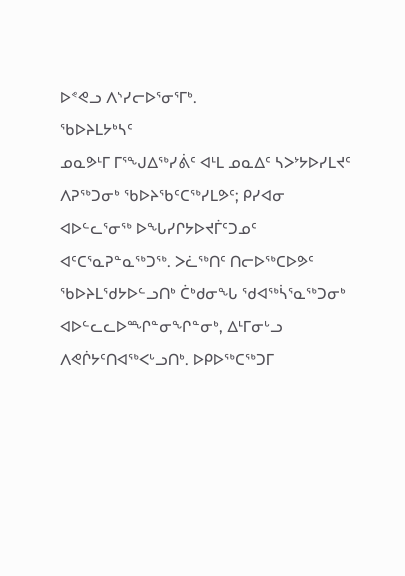ᐅᕝᕙᓗ ᐱᔅᓯᓕᐅᕐᓂᕐᒥᒃ.
ᖃᐅᔨᒪᔭᒃᓴᑦ
ᓄᓇᕗᒻᒥ ᒥᕐᖑᐃᖅᓯᕖᑦ ᐊᒻᒪ ᓄᓇᐃᑦ ᓴᐳᔾᔭᐅᓯᒪᔪᑦ ᐱᕈᖅᑐᓂᒃ ᖃᐅᔨᖃᑦᑕᖅᓯᒪᕗᑦ; ᑭᓯᐊᓂ ᐊᐅᓪᓚᕐᓂᖅ ᐅᖓᓯᒋᔭᐅᔪᒦᑦᑐᓄᑦ ᐊᑦᑕᕐᓇᕈᓐᓇᖅᑐᖅ. ᐳᓛᖅᑎᑦ ᑎᓕᐅᖅᑕᐅᕗᑦ ᖃᐅᔨᒪᖁᔭᐅᓪᓗᑎᒃ ᑖᒃᑯᓂᖓ ᖁᐊᖅᓵᕐᓇᖅᑐᓂᒃ ᐊᐅᓪᓚᓚᐅᙱᓐᓂᖏᓐᓂᒃ, ᐃᒻᒥᓂᒡᓗ ᐱᕙᒌᔭᑦᑎᐊᖅᐸᒡᓗᑎᒃ. ᐅᑭᐅᖅᑕᖅᑐᒥ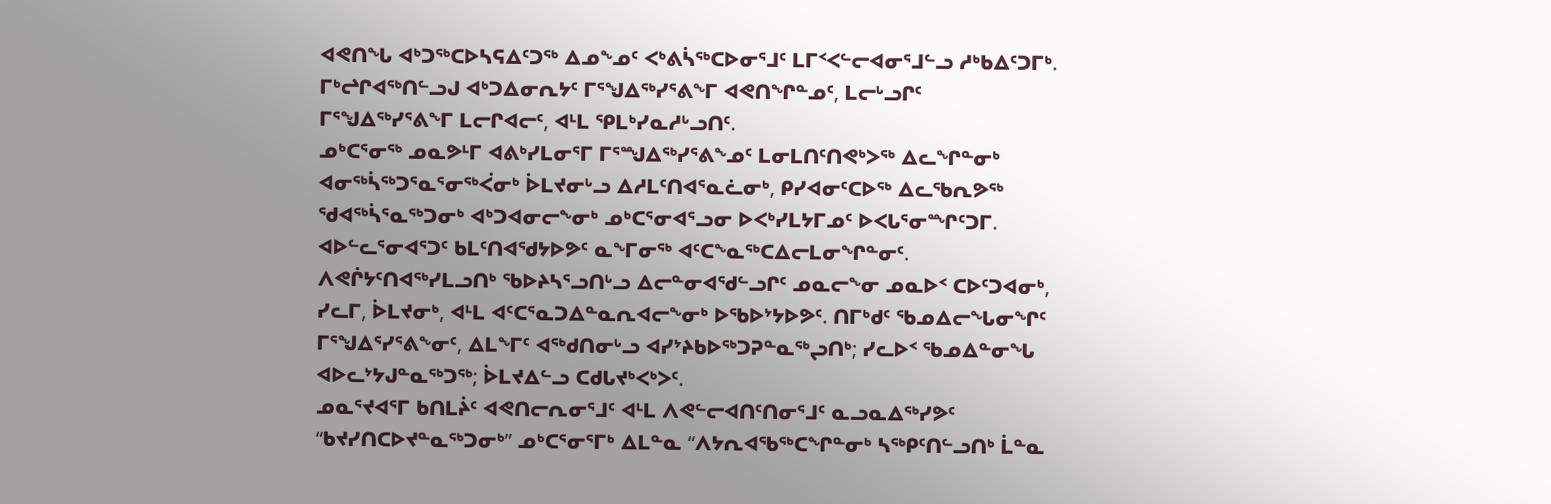ᐊᕙᑎᖓ ᐊᒃᑐᖅᑕᐅᓴᕋᐃᑦᑐᖅ ᐃᓄᖕᓄᑦ ᐸᒃᕕᓵᖅᑕᐅᓂᕐᒧᑦ ᒪᒥᑉᐸᓪᓕᐊᓂᕐᒧᓪᓗ ᓱᒃᑲᐃᑦᑐᒥᒃ. ᒥᒃᖠᒋᐊᖅᑎᓪᓗᒍ ᐊᒃᑐᐃᓂᕆᔭᑦ ᒥᕐᖑᐃᖅᓯᕐᕕᖕᒥ ᐊᕙᑎᖏᓐᓄᑦ, ᒪᓕᒡᓗᒋᑦ ᒥᕐᖑᐃᖅᓯᕐᕕᖕᒥ ᒪᓕᒋᐊᓕᑦ, ᐊᒻᒪ ᕿᒪᒃᓯᓇᓱᒡᓗᑎᑦ.
ᓄᒃᑕᕐᓂᖅ ᓄᓇᕗᒻᒥ ᐊᕕᒃᓯᒪᓂᕐᒥ ᒥᕐᙳᐃᖅᓯᕐᕕᖕᓄᑦ ᒪᓂᒪᑎᑦᑎᕙᒃᐳᖅ ᐃᓚᖏᓐᓂᒃ ᐊᓂᖅᓵᖅᑐᕐᓇᕐᓂᖅᐹᓂᒃ ᐆᒪᔪᓂᒡᓗ ᐃᓱᒪᑦᑎᐊᕐᓇᓛᓂᒃ, ᑭᓯᐊᓂᑦᑕᐅᖅ ᐃᓚᖃᕆᕗᖅ ᖁᐊᖅᓵᕐᓇᖅᑐᓂᒃ ᐊᒃᑐᐊᓂᓕᖕᓂᒃ ᓄᒃᑕᕐᓂᐊᕐᓗᓂ ᐅᐸᒃᓯᒪᔭᒥᓄᑦ ᐅᐸᒐᕐᓂᙱᑦᑐᒥ. ᐊᐅᓪᓚᕐᓂᐊᕐᑐᑦ ᑲᒪᑦᑎᐊᖁᔭᐅᕗᑦ ᓇᖕᒥᓂᖅ ᐊᑦᑕᖕᓇᖅᑕᐃᓕᒪᓂᖏᓐᓂᑦ. ᐱᕙᒌᔭᑦᑎᐊᖅᓯᒪᓗᑎᒃ ᖃᐅᔨᓴᕐᓗᑎᒡᓗ ᐃᓕᓐᓂᐊᖁᓪᓗᒋᑦ ᓄᓇᓕᖕᓂ ᓄᓇᐅᑉ ᑕᐅᑦᑐᐊᓂᒃ, ᓯᓚᒥ, ᐆᒪᔪᓂᒃ, ᐊᒻᒪ ᐊᑦᑕᕐᓇᑐᐃᓐᓇᕆᐊᓕᖕᓂᒃ ᐅᖃᐅᔾᔭᐅᕗᑦ. ᑎᒥᒃᑯᑦ ᖃᓄᐃᓕᖓᓂᖏᑦ ᒥᕐᖑᐃᕐᓯᕐᕕᖕᓂᑦ, ᐃᒪᖕᒥᑦ ᐊᖅᑯᑎᓂᒡᓗ ᐊᓯᔾᔨᑲᐅᖅᑐᕈᓐᓇᖅᖢᑎᒃ; ᓯᓚᐅᑉ ᖃᓄᐃᓐᓂᖓ ᐊᐅᓚᔾᔭᒍᓐᓇᖅᑐᖅ; ᐆᒪᔪᐃᓪᓗ ᑕᑯᒐᔪᒃᐸᒃᐳᑦ.
ᓄᓇᕐᔪᐊᕐᒥ ᑲᑎᒪᔩᑦ ᐊᕙᑎᓕᕆᓂᕐᒧᑦ ᐊᒻᒪ ᐱᕙᓪᓕᐊᑎᑦᑎᓂᕐᒧᑦ ᓇᓗᓇᐃᖅᓯᕗᑦ “ᑲᔪᓯᑎᑕᐅᔪᓐᓇᖅᑐᓂᒃ” ᓄᒃᑕᕐᓂᕐᒥᒃ ᐃᒪᓐᓇ “ᐱᔭᕆᐊᖃᖅᑕᖏᓐᓂᒃ ᓴᖅᑭᑦᑎᓪᓗᑎᒃ ᒫᓐᓇ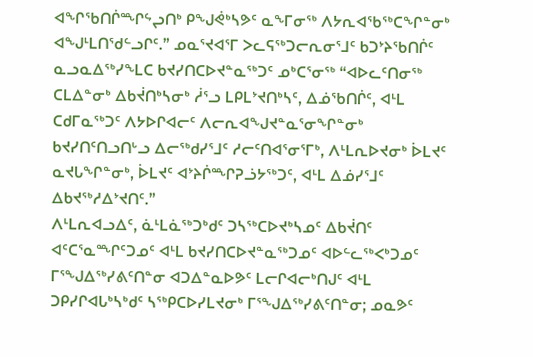ᐊᖏᖃᑎᒌᙱᖦᖢᑎᒃ ᑭᖑᕚᒃᓴᕗᑦ ᓇᖕᒥᓂᖅ ᐱᔭᕆᐊᖃᖅᑕᖏᓐᓂᒃ ᐊᖑᒻᒪᑎᖁᓪᓗᒋᑦ.” ᓄᓇᕐᔪᐊᕐᒥ ᐳᓚᕋᖅᑐᓕᕆᓂᕐᒧᑦ ᑲᑐᔾᔨᖃᑎᒌᑦ ᓇᓗᓇᐃᖅᓯᖕᒪᑕ ᑲᔪᓯᑎᑕᐅᔪᓐᓇᖅᑐᑦ ᓄᒃᑕᕐᓂᖅ “ᐊᐅᓚᑦᑎᓂᖅ ᑕᒪᐃᓐᓂᒃ ᐃᑲᔫᑎᒃᓴᓂᒃ ᓲᕐᓗ ᒪᑭᒪᔾᔪᑎᒃᓴᑦ, ᐃᓅᖃᑎᒌᑦ, ᐊᒻᒪ ᑕᑯᒥᓇᖅᑐᑦ ᐱᔭᐅᒋᐊᓕᑦ ᐱᓕᕆᐊᖑᔪᓐᓇᕐᓂᖏᓐᓂᒃ ᑲᔪᓯᑎᑦᑎᓗᑎᒡᓗ ᐃᓕᖅᑯᓯᕐᒧᑦ ᓱᓕᑦᑎᐊᕐᓂᕐᒥᒃ, ᐱᒻᒪᕆᐅᔪᓂᒃ ᐆᒪᔪᑦ ᓇᔪᒐᖏᓐᓂᒃ, ᐆᒪᔪᑦ ᐊᔾᔨᒌᙱᕈᓘᔭᖅᑐᑦ, ᐊᒻᒪ ᐃᓅᓯᕐᒧᑦ ᐃᑲᔪᖅᓱᐃᔾᔪᑎᑦ.”
ᐱᒻᒪᕆᐊᓗᐃᑦ, ᓈᒻᒪᓈᖅᑐᒃᑯᑦ ᑐᓴᖅᑕᐅᔪᒃᓴᓄᑦ ᐃᑲᔫᑎᑦ ᐊᑦᑕᕐᓇᙱᑦᑐᓄᑦ ᐊᒻᒪ ᑲᔪᓯᑎᑕᐅᔪᓐᓇᖅᑐᓄᑦ ᐊᐅᓪᓚᖅᐸᒃᑐᓄᑦ ᒥᕐᖑᐃᖅᓯᕕᑦᑎᓐᓂ ᐊᑐᐃᓐᓇᐅᕗᑦ ᒪᓕᒋᐊᓕᒃᑎᒍᑦ ᐊᒻᒪ ᑐᑭᓯᒋᐊᒐᒃᓴᒃᑯᑦ ᓴᖅᑭᑕᐅᓯᒪᔪᓂᒃ ᒥᕐᖑᐃᖅᓯᕕᑦᑎᓐᓂ; ᓄᓇᕗᑦ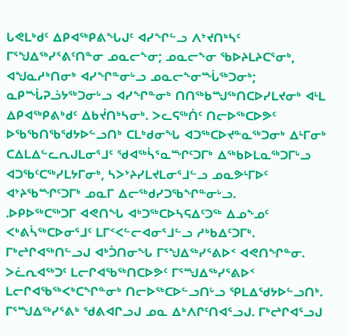ᒐᕙᒪᒃᑯᑦ ᐃᑭᐊᖅᑭᕕᖓᒍᑦ ᐊᓯᖏᓪᓗ ᐱᔾᔪᑎᒃᓴᑦ ᒥᕐᖑᐃᖅᓯᕐᕕᑦᑎᓐᓂ ᓄᓇᓕᖕᓂ; ᓄᓇᓕᖕᓂ ᖃᐅᔨᒪᔨᑕᕐᓂᒃ, ᐊᖑᓇᓱᒃᑎᓂᒃ ᐊᓯᖏᓐᓂᒡᓗ ᓄᓇᓕᖕᓂᙶᖅᑐᓂᒃ; ᓇᑭᙶᕈᓘᔭᖅᑐᓂᒡᓗ ᐊᓯᖏᓐᓂᒃ ᑎᑎᖅᑲᙳᖅᑎᑕᐅᓯᒪᔪᓂᒃ ᐊᒻᒪ ᐃᑭᐊᖅᑭᕕᒃᑯᑦ ᐃᑲᔫᑎᒃᓴᓂᒃ. ᐳᓚᕋᖅᑏᑦ ᑎᓕᐅᖅᑕᐅᕗᑦ ᐅᖃᖃᑎᖃᖁᔭᐅᓪᓗᑎᒃ ᑕᒪᒃᑯᓂᖓ ᐊᑐᖅᑕᐅᔪᓐᓇᖅᑐᓂᒃ ᐃᒻᒥᓂᒃ ᑕᐃᒪᐃᓪᓚᕆᒍᒪᓂᕐᒧᑦ ᖁᐊᖅᓵᕐᓇᙱᑦᑐᒥᒃ ᐃᖅᑲᐅᒪᓇᖅᑐᒥᒡᓗ ᐊᑐᖃᑦᑕᖅᓯᒪᔭᒥᓂᒃ, ᓴᐳᔾᔨᓯᒪᔪᒪᓂᕐᒧᓪᓗ ᓄᓇᕗᒻᒥᐅᑦ ᐊᔾᔨᖃᙱᑦᑐᒥᒃ ᓄᓇᒥ ᐃᓕᖅᑯᓯᑐᖃᖏᓐᓂᒡᓗ.
.ᐅᑭᐅᖅᑕᖅᑐᒥ ᐊᕙᑎᖓ ᐊᒃᑐᖅᑕᐅᓴᕋᐃᑦᑐᖅ ᐃᓄᖕᓄᑦ ᐸᒃᕕᓵᖅᑕᐅᓂᕐᒧᑦ ᒪᒥᑉᐸᓪᓕᐊᓂᕐᒧᓪᓗ ᓱᒃᑲᐃᑦᑐᒥᒃ. ᒥᒃᖠᒋᐊᖅᑎᓪᓗᒍ ᐊᒃᑑᑎᓂᖓ ᒥᕐᖑᐃᖅᓯᕐᕕᐅᑉ ᐊᕙᑎᖏᓐᓂ. ᐳᓛᕆᐊᖅᑐᑦ ᒪᓕᒋᐊᖃᖅᑎᑕᐅᕗᑦ ᒥᕐᙳᐃᖅᓯᕐᕕᐅᑉ ᒪᓕᒋᐊᖃᖅᐸᒃᑕᖏᓐᓂᒃ ᑎᓕᐅᖅᑕᐅᓪᓗᑎᒡᓗ ᕿᒪᐃᖁᔭᐅᓪᓗᑎᒃ.
ᒥᕐᙳᐃᖅᓯᕐᕕᒃ ᖁᕕᐊᒋᓗᒍ ᓄᓇ ᐃᒃᐱᒋᑦᑎᐊᕐᓗᒍ. ᒥᒃᖠᒋᐊᕐᓗᒍ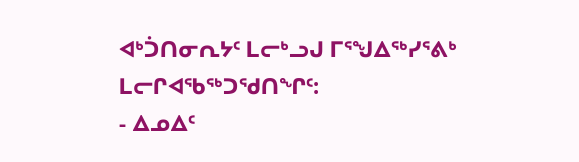ᐊᒃᑑᑎᓂᕆᔭᑦ ᒪᓕᒃᓗᒍ ᒥᕐᖑᐃᖅᓯᕐᕕᒃ ᒪᓕᒋᐊᖃᖅᑐᖁᑎᖏᑦ:
- ᐃᓄᐃᑦ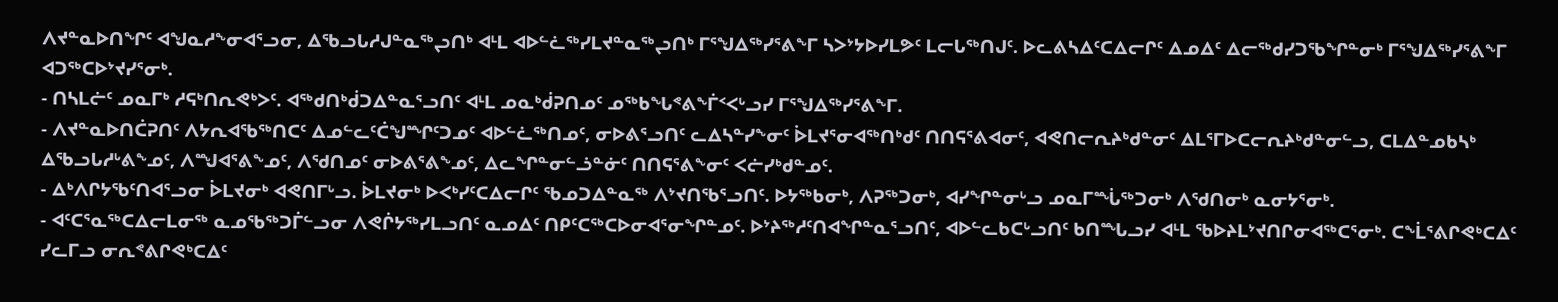ᐱᔪᓐᓇᐅᑎᖏᑦ ᐊᖑᓇᓱᖕᓂᐊᕐᓗᓂ, ᐃᖃᓗᒐᓱᒍᓐᓇᖅᖢᑎᒃ ᐊᒻᒪ ᐊᐅᓪᓛᖅᓯᒪᔪᓐᓇᖅᖢᑎᒃ ᒥᕐᖑᐃᖅᓯᕐᕕᖕᒥ ᓴᐳᔾᔭᐅᓯᒪᕗᑦ ᒪᓕᒐᖅᑎᒍᑦ. ᐅᓚᕕᓴᐃᑦᑕᐃᓕᒋᑦ ᐃᓄᐃᑦ ᐃᓕᖅᑯᓯᑐᖃᖏᓐᓂᒃ ᒥᕐᖑᐃᖅᓯᕐᕕᖕᒥ ᐊᑐᖅᑕᐅᔾᔪᓯᕐᓂᒃ.
- ᑎᓴᒪᓖᑦ ᓄᓇᒥᒃ ᓱᕋᒃᑎᕆᕙᒃᐳᑦ. ᐊᖅᑯᑎᒃᑰᑐᐃᓐᓇᕐᓗᑎᑦ ᐊᒻᒪ ᓄᓇᒃᑰᕈᑎᓄᑦ ᓄᖅᑲᖓᕝᕕᖕᒦᑉᐸᒡᓗᓯ ᒥᕐᖑᐃᖅᓯᕐᕕᖕᒥ.
- ᐱᔪᓐᓇᐅᑎᑖᕈᑎᑦ ᐱᔭᕆᐊᖃᖅᑎᑕᑦ ᐃᓄᓪᓚᑦᑖᖑᙱᑦᑐᓄᑦ ᐊᐅᓪᓛᖅᑎᓄᑦ, ᓂᐅᕕᕐᓗᑎᑦ ᓚᐃᓴᓐᓯᖕᓂᑦ ᐆᒪᔪᕐᓂᐊᖅᑎᒃᑯᑦ ᑎᑎᕋᕐᕕᐊᓂᑦ, ᐊᕙᑎᓕᕆᔨᒃᑯᓐᓂᑦ ᐃᒪᕐᒥᐅᑕᓕᕆᔨᒃᑯᓐᓂᓪᓗ, ᑕᒪᐃᓐᓄᑲᓴᒃ ᐃᖃᓗᒐᓱᒡᕕᖕᓄᑦ, ᐱᙳᐊᕐᕕᖕᓄᑦ, ᐱᖁᑎᓄᑦ ᓂᐅᕕᕐᕕᖕᓄᑦ, ᐃᓚᖏᓐᓂᓪᓘᓐᓃᑦ ᑎᑎᕋᕐᕕᖕᓂᑦ ᐸᓖᓯᒃᑯᓐᓄᑦ.
- ᐃᒃᐱᒋᔭᖃᑦᑎᐊᕐᓗᓂ ᐆᒪᔪᓂᒃ ᐊᕙᑎᒥᒡᓗ. ᐆᒪᔪᓂᒃ ᐅᐸᒃᓯᑦᑕᐃᓕᒋᑦ ᖃᓄᑐᐃᓐᓇᖅ ᐱᔾᔪᑎᖃᕐᓗᑎᑦ. ᐅᔭᖅᑲᓂᒃ, ᐱᕈᖅᑐᓂᒃ, ᐊᓯᖏᓐᓂᒡᓗ ᓄᓇᒥᙶᖅᑐᓂᒃ ᐱᖁᑎᓂᒃ ᓇᓂᔭᕐᓂᒃ.
- ᐊᑦᑕᕐᓇᖅᑕᐃᓕᒪᓂᖅ ᓇᓄᖃᖅᑐᒦᓪᓗᓂ ᐱᕙᒌᔭᖅᓯᒪᓗᑎᑦ ᓇᓄᐃᑦ ᑎᑭᑦᑕᖅᑕᐅᓂᐊᕐᓂᖏᓐᓄᑦ. ᐅᔾᔨᖅᓱᑦᑎᐊᖏᓐᓇᕐᓗᑎᑦ, ᐊᐅᓪᓚᑲᑕᒡᓗᑎᑦ ᑲᑎᙵᓗᓯ ᐊᒻᒪ ᖃᐅᔨᒪᔾᔪᑎᒋᓂᐊᖅᑕᕐᓂᒃ. ᑕᖕᒫᕐᕕᒋᕙᒃᑕᐃᑦ ᓯᓚᒥᓗ ᓂᕆᕝᕕᒋᕙᒃᑕᐃᑦ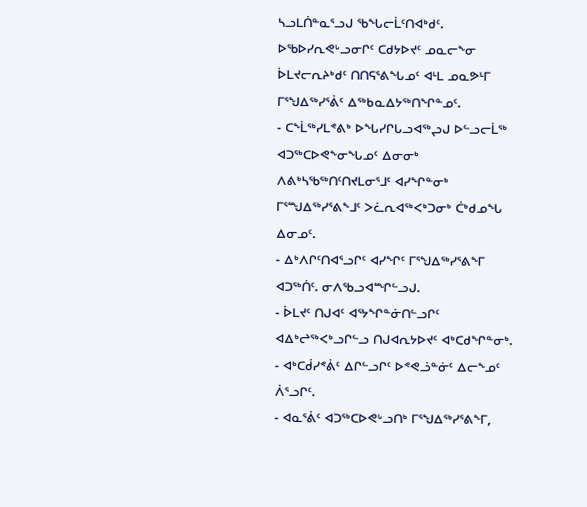ᓴᓗᒪᑏᓐᓇᕐᓗᒍ ᖃᖓᓕᒫᑦᑎᐊᒃᑯᑦ. ᐅᖃᐅᓯᕆᕙᒡᓗᓂᒋᑦ ᑕᑯᔭᐅᔪᑦ ᓄᓇᓕᖕᓂ ᐆᒪᔪᓕᕆᔨᒃᑯᑦ ᑎᑎᕋᕐᕕᖓᓄᑦ ᐊᒻᒪ ᓄᓇᕗᒻᒥ ᒥᕐᖑᐃᖅᓯᕐᕖᑦ ᐃᖅᑲᓇᐃᔭᖅᑎᖏᓐᓄᑦ.
- ᑕᖕᒫᖅᓯᒪᕝᕕᒃ ᐅᖓᓯᒋᒐᓗᐊᖅᖢᒍ ᐅᓪᓗᓕᒫᖅ ᐊᑐᖅᑕᐅᕙᖕᓂᖓᓄᑦ ᐃᓂᓂᒃ ᐱᕕᒃᓴᖃᖅᑎᑦᑎᔪᒪᓂᕐᒧᑦ ᐊᓯᖏᓐᓂᒃ ᒥᕐᙳᐃᖅᓯᕐᕕᖕᒧᑦ ᐳᓛᕆᐊᖅᐸᒃᑐᓂᒃ ᑖᒃᑯᓄᖓ ᐃᓂᓄᑦ.
- ᐃᒃᐱᒋᑦᑎᐊᕐᓗᒋᑦ ᐊᓯᖏᑦ ᒥᕐᖑᐃᖅᓯᕐᕕᖕᒥ ᐊᑐᖅᑏᑦ. ᓂᐱᖃᓗᐊᙱᓪᓗᒍ.
- ᐆᒪᔪᑦ ᑎᒍᐊᑦ ᐊᕐᔭᖏᓐᓃᑎᓪᓗᒋᑦ ᐊᐃᒃᖠᖅᐸᒃᓗᒋᓪᓗ ᑎᒍᐊᕆᔭᐅᔪᑦ ᐊᒃᑕᑯᖏᓐᓂᒃ.
- ᐊᒃᑕᑰᓯᕝᕖᑦ ᐃᒋᓪᓗᒋᑦ ᐅᕝᕙᓘᓐᓃᑦ ᐃᓕᖕᓄᑦ ᐲᕐᓗᒋᑦ.
- ᐊᓇᕐᕖᑦ ᐊᑐᖅᑕᐅᕙᒡᓗᑎᒃ ᒥᕐᖑᐃᖅᓯᕐᕕᖕᒥ,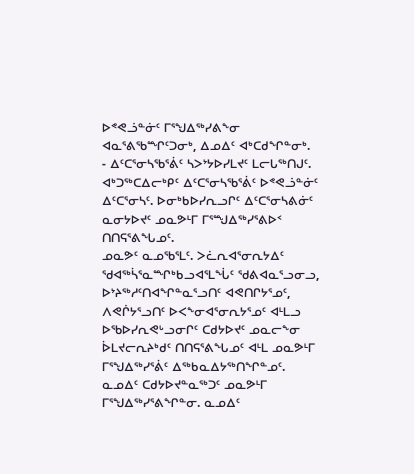ᐅᕝᕙᓘᓐᓃᑦ ᒥᕐᖑᐃᖅᓯᕕᖕᓂ ᐊᓇᕐᕕᖃᙱᑦᑐᓂᒃ, ᐃᓄᐃᑦ ᐊᒃᑕᑯᖏᓐᓂᒃ.
- ᐃᑦᑕᕐᓂᓴᖃᕐᕖᑦ ᓴᐳᔾᔭᐅᓯᒪᔪᑦ ᒪᓕᒐᖅᑎᒍᑦ. ᐊᒃᑐᖅᑕᐃᓕᒃᑭᑦ ᐃᑦᑕᕐᓂᓴᖃᕐᕖᑦ ᐅᕝᕙᓘᓐᓃᑦ ᐃᑦᑕᕐᓂᓴᑦ. ᐅᓂᒃᑲᐅᓯᕆᓗᒋᑦ ᐃᑦᑕᕐᓂᓴᕕᓃᑦ ᓇᓂᔭᐅᔪᑦ ᓄᓇᕗᒻᒥ ᒥᕐᙳᐃᖅᓯᕐᕕᐅᑉ ᑎᑎᕋᕐᕕᖓᓄᑦ.
ᓄᓇᕗᑦ ᓇᓄᖃᕐᒪᑦ. ᐳᓛᕆᐊᕐᓂᕆᔭᐃᑦ ᖁᐊᖅᓵᕐᓇᙱᒃᑲᓗᐊᕐᒪᖔᑦ ᖁᕕᐊᓇᕐᓗᓂᓗ, ᐅᔾᔨᖅᓱᑦᑎᐊᖏᓐᓇᕐᓗᑎᑦ ᐊᕙᑎᒋᔭᕐᓄᑦ, ᐱᕙᒌᔭᕐᓗᑎᑦ ᐅᐸᖕᓂᐊᕐᓂᕆᔭᕐᓄᑦ ᐊᒻᒪᓗ
ᐅᖃᐅᓯᕆᕙᒡᓗᓂᒋᑦ ᑕᑯᔭᐅᔪᑦ ᓄᓇᓕᖕᓂ ᐆᒪᔪᓕᕆᔨᒃᑯᑦ ᑎᑎᕋᕐᕕᖓᓄᑦ ᐊᒻᒪ ᓄᓇᕗᒻᒥ ᒥᕐᖑᐃᖅᓯᕐᕖᑦ ᐃᖅᑲᓇᐃᔭᖅᑎᖏᓐᓄᑦ.
ᓇᓄᐃᑦ ᑕᑯᔭᐅᔪᓐᓇᖅᑐᑦ ᓄᓇᕗᒻᒥ ᒥᕐᖑᐃᖅᓯᕐᕕᖏᓐᓂ. ᓇᓄᐃᑦ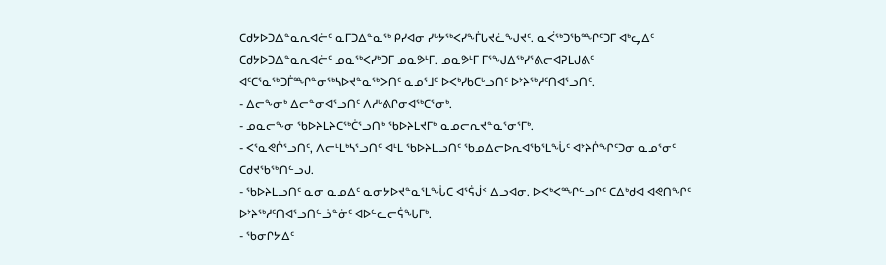ᑕᑯᔭᐅᑐᐃᓐᓇᕆᐊᓖᑦ ᓇᒥᑐᐃᓐᓇᖅ ᑭᓯᐊᓂ ᓯᒡᔭᖅᐸᓯᖕᒦᒐᔪᓛᖑᔪᑦ. ᓇᐹᖅᑐᖃᙱᑦᑐᒥ ᐊᒃᖤᐃᑦ ᑕᑯᔭᐅᑐᐃᓐᓇᕆᐊᓖᑦ ᓄᓇᖅᐸᓯᒃᑐᒥ ᓄᓇᕗᒻᒥ. ᓄᓇᕗᒻᒥ ᒥᕐᖑᐃᖅᓯᕐᕕᓕᐊᕈᒪᒍᕕᑦ ᐊᑦᑕᕐᓇᖅᑐᒦᙱᓐᓂᖅᓴᐅᔪᓐᓇᖅᐳᑎᑦ ᓇᓄᕐᒧᑦ ᐅᐸᒃᓯᑲᑕᒡᓗᑎᑦ ᐅᔾᔨᖅᓱᑦᑎᐊᕐᓗᑎᑦ.
- ᐃᓕᖕᓂᒃ ᐃᓕᓐᓂᐊᕐᓗᑎᑦ ᐱᓱᒡᕕᒋᓂᐊᖅᑕᕐᓂᒃ.
- ᓄᓇᓕᖕᓂ ᖃᐅᔨᒪᔨᑕᖅᑖᕐᓗᑎᒃ ᖃᐅᔨᒪᔪᒥᒃ ᓇᓄᓕᕆᔪᓐᓇᕐᓂᕐᒥᒃ.
- ᐸᕐᓇᕙᒌᕐᓗᑎᑦ, ᐱᓕᒻᒪᒃᓴᕐᓗᑎᑦ ᐊᒻᒪ ᖃᐅᔨᒪᓗᑎᑦ ᖃᓄᐃᓕᐅᕆᐊᖃᕐᒪᖔᑦ ᐊᔾᔨᒌᖏᑦᑐᓂ ᓇᓄᕐᓂᑦ ᑕᑯᔪᖃᖅᑎᓪᓗᒍ.
- ᖃᐅᔨᒪᓗᑎᑦ ᓇᓂ ᓇᓄᐃᑦ ᓇᓂᔭᐅᔪᓐᓇᕐᒪᖔᑕ ᐊᕐᕌᒎᑉ ᐃᓗᐊᓂ. ᐅᐸᒃᐸᙱᓪᓗᒋᑦ ᑕᐃᒃᑯᐊ ᐊᕙᑎᖏᑦ ᐅᔾᔨᖅᓱᑦᑎᐊᕐᓗᑎᓪᓘᓐᓃᑦ ᐊᐅᓪᓚᓕᕌᖓᒥᒃ.
- ᖃᓂᒋᔭᐃᑦ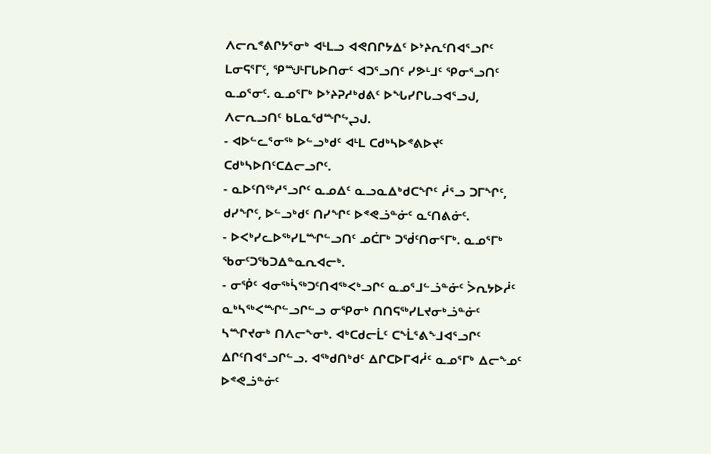ᐱᓕᕆᕝᕕᒋᔭᕐᓂᒃ ᐊᒻᒪᓗ ᐊᕙᑎᒋᔭᐃᑦ ᐅᔾᔨᕆᑦᑎᐊᕐᓗᒋᑦ ᒪᓂᕋᕐᒥᑦ, ᕿᙳᒻᒥᒐᐅᑎᓂᑦ ᐊᑐᕐᓗᑎᑦ ᓯᕗᒻᒧᑦ ᕿᓂᕐᓗᑎᑦ ᓇᓄᕐᓂᑦ. ᓇᓄᕐᒥᒃ ᐅᔾᔨᕈᓱᒃᑯᕕᑦ ᐅᖓᓯᒋᒐᓗᐊᕐᓗᒍ, ᐱᓕᕆᓗᑎᑦ ᑲᒪᓇᖁᙱᖦᖢᒍ.
- ᐊᐅᓪᓚᕐᓂᖅ ᐅᓪᓗᒃᑯᑦ ᐊᒻᒪ ᑕᑯᒃᓴᐅᕝᕕᐅᔪᑦ ᑕᑯᒃᓴᐅᑎᑦᑕᐃᓕᓗᒋᑦ.
- ᓇᐅᑦᑎᖅᓱᕐᓗᒋᑦ ᓇᓄᐃᑦ ᓇᓗᓇᐃᒃᑯᑕᖏᑦ ᓲᕐᓗ ᑐᒥᖏᑦ, ᑯᓯᖏᑦ, ᐅᓪᓗᒃᑯᑦ ᑎᓯᖏᑦ ᐅᕝᕙᓘᓐᓃᑦ ᓇᑦᑎᕕᓃᑦ.
- ᐅᐸᒃᓯᓚᐅᖅᓯᒪᙱᓪᓗᑎᑦ ᓄᑖᒥᒃ ᑐᖂᑦᑎᓂᕐᒥᒃ. ᓇᓄᕐᒥᒃ ᖃᓂᑦᑐᖃᑐᐃᓐᓇᕆᐊᓕᒃ.
- ᓂᖀᑦ ᐊᓂᖅᓵᖅᑐᑦᑎᐊᖅᐸᒃᓗᒋᑦ ᓇᓄᕐᒧᓪᓘᓐᓃᑦ ᐴᕆᔭᐅᓲᑦ ᓇᒃᓴᖅᐸᙱᓪᓗᒋᓪᓗ ᓂᕿᓂᒃ ᑎᑎᕋᖅᓯᒪᔪᓂᒃᓘᓐᓃᑦ ᓴᙱᔪᓂᒃ ᑎᐱᓕᖕᓂᒃ. ᐊᒃᑕᑯᓕᒫᑦ ᑕᖕᒫᕐᕕᖕᒧᐊᕐᓗᒋᑦ ᐃᒋᑦᑎᐊᕐᓗᒋᓪᓗ. ᐊᖅᑯᑎᒃᑯᑦ ᐃᒋᑕᐅᒥᐊᓲᑦ ᓇᓄᕐᒥᒃ ᐃᓕᖕᓄᑦ ᐅᕝᕙᓘᓐᓃᑦ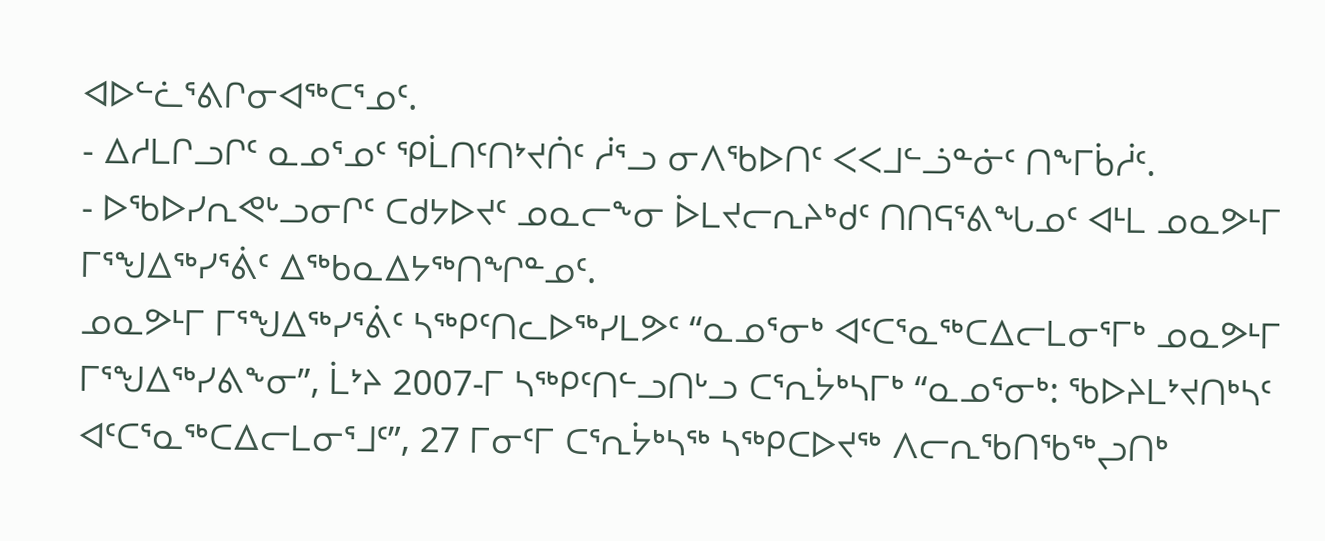ᐊᐅᓪᓛᕐᕕᒋᓂᐊᖅᑕᕐᓄᑦ.
- ᐃᓱᒪᒋᓗᒋᑦ ᓇᓄᕐᓄᑦ ᕿᒫᑎᑦᑎᔾᔪᑏᑦ ᓲᕐᓗ ᓂᐱᖃᐅᑎᑦ ᐸᐸᒧᓪᓘᓐᓃᑦ ᑎᖕᒥᑳᓲᑦ.
- ᐅᖃᐅᓯᕆᕙᒡᓗᓂᒋᑦ ᑕᑯᔭᐅᔪᑦ ᓄᓇᓕᖕᓂ ᐆᒪᔪᓕᕆᔨᒃᑯᑦ ᑎᑎᕋᕐᕕᖓᓄᑦ ᐊᒻᒪ ᓄᓇᕗᒻᒥ ᒥᕐᖑᐃᖅᓯᕐᕖᑦ ᐃᖅᑲᓇᐃᔭᖅᑎᖏᓐᓄᑦ.
ᓄᓇᕗᒻᒥ ᒥᕐᖑᐃᖅᓯᕐᕖᑦ ᓴᖅᑭᑦᑎᓚᐅᖅᓯᒪᕗᑦ “ᓇᓄᕐᓂᒃ ᐊᑦᑕᕐᓇᖅᑕᐃᓕᒪᓂᕐᒥᒃ ᓄᓇᕗᒻᒥ ᒥᕐᖑᐃᖅᓯᕕᖕᓂ”, ᒫᔾᔨ 2007-ᒥ ᓴᖅᑭᑦᑎᓪᓗᑎᒡᓗ ᑕᕐᕆᔮᒃᓴᒥᒃ “ᓇᓄᕐᓂᒃ: ᖃᐅᔨᒪᔾᔪᑎᒃᓴᑦ ᐊᑦᑕᕐᓇᖅᑕᐃᓕᒪᓂᕐᒧᑦ”, 27 ᒥᓂᑦᒥ ᑕᕐᕆᔮᒃᓴᖅ ᓴᖅᑭᑕᐅᔪᖅ ᐱᓕᕆᖃᑎᖃᖅᖢᑎᒃ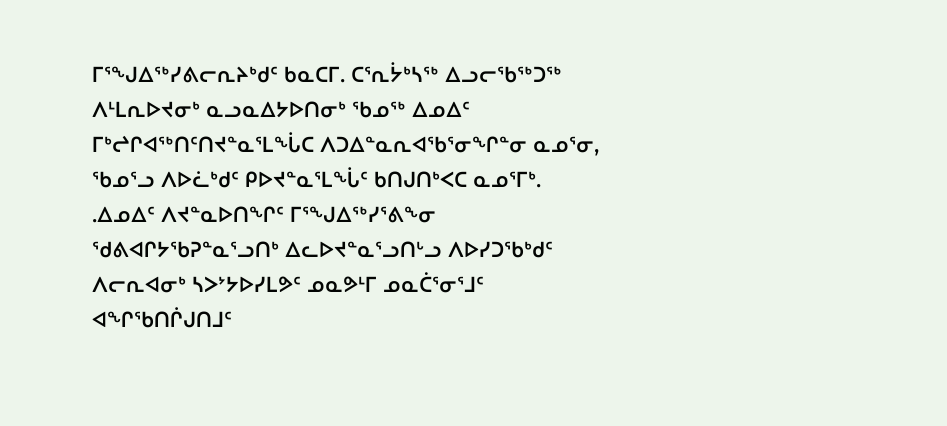ᒥᕐᖑᐃᖅᓯᕕᓕᕆᔨᒃᑯᑦ ᑲᓇᑕᒥ. ᑕᕐᕆᔮᒃᓴᖅ ᐃᓗᓕᖃᖅᑐᖅ ᐱᒻᒪᕆᐅᔪᓂᒃ ᓇᓗᓇᐃᔭᐅᑎᓂᒃ ᖃᓄᖅ ᐃᓄᐃᑦ ᒥᒃᖠᒋᐊᖅᑎᑦᑎᔪᓐᓇᕐᒪᖔᑕ ᐱᑐᐃᓐᓇᕆᐊᖃᕐᓂᖏᓐᓂ ᓇᓄᕐᓂ, ᖃᓄᕐᓗ ᐱᐅᓛᒃᑯᑦ ᑭᐅᔪᓐᓇᕐᒪᖔᑦ ᑲᑎᒍᑎᒃᐸᑕ ᓇᓄᕐᒥᒃ.
.ᐃᓄᐃᑦ ᐱᔪᓐᓇᐅᑎᖏᑦ ᒥᕐᖑᐃᖅᓯᕐᕕᖕᓂ ᖁᕕᐊᒋᔭᖃᕈᓐᓇᕐᓗᑎᒃ ᐃᓚᐅᔪᓐᓇᕐᓗᑎᒡᓗ ᐱᐅᓯᑐᖃᒃᑯᑦ ᐱᓕᕆᐊᓂᒃ ᓴᐳᔾᔭᐅᓯᒪᕗᑦ ᓄᓇᕗᒻᒥ ᓄᓇᑖᕐᓂᕐᒧᑦ ᐊᖏᖃᑎᒌᒍᑎᒧᑦ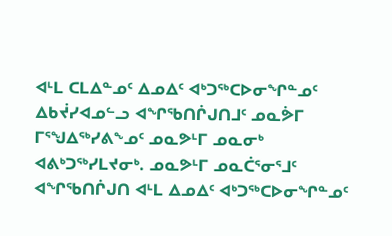ᐊᒻᒪ ᑕᒪᐃᓐᓄᑦ ᐃᓄᐃᑦ ᐊᒃᑐᖅᑕᐅᓂᖏᓐᓄᑦ ᐃᑲᔫᓯᐊᓄᓪᓗ ᐊᖏᖃᑎᒌᒍᑎᒧᑦ ᓄᓇᕘᒥ ᒥᕐᖑᐃᖅᓯᕕᖕᓄᑦ ᓄᓇᕗᒻᒥ ᓄᓇᓂᒃ ᐊᕕᒃᑐᖅᓯᒪᔪᓂᒃ. ᓄᓇᕗᒻᒥ ᓄᓇᑖᕐᓂᕐᒧᑦ ᐊᖏᖃᑎᒌᒍᑎ ᐊᒻᒪ ᐃᓄᐃᑦ ᐊᒃᑐᖅᑕᐅᓂᖏᓐᓄᑦ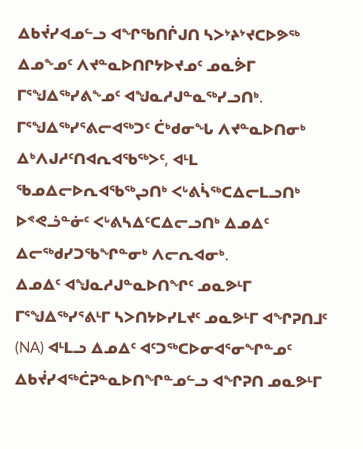ᐃᑲᔫᓯᐊᓄᓪᓗ ᐊᖏᖃᑎᒌᒍᑎ ᓴᐳᔾᔨᔾᔪᑕᐅᕗᖅ ᐃᓄᖕᓄᑦ ᐱᔪᓐᓇᐅᑎᒋᔭᐅᔪᓄᑦ ᓄᓇᕘᒥ ᒥᕐᖑᐃᖅᓯᕕᖕᓄᑦ ᐊᖑᓇᓱᒍᓐᓇᖅᓯᓗᑎᒃ. ᒥᕐᖑᐃᖅᓯᕐᕕᓕᐊᖅᑐᑦ ᑖᒃᑯᓂᖓ ᐱᔪᓐᓇᐅᑎᓂᒃ ᐃᒃᐱᒍᓱᑦᑎᐊᕆᐊᖃᖅᐳᑦ, ᐊᒻᒪ ᖃᓄᐃᓕᐅᕆᐊᖃᖅᖢᑎᒃ ᐸᒡᕕᓵᖅᑕᐃᓕᒪᓗᑎᒃ ᐅᕝᕙᓘᓐᓃᑦ ᐸᒡᕕᓴᐃᑦᑕᐃᓕᓗᑎᒃ ᐃᓄᐃᑦ ᐃᓕᖅᑯᓯᑐᖃᖏᓐᓂᒃ ᐱᓕᕆᐊᓂᒃ.
ᐃᓄᐃᑦ ᐊᖑᓇᓱᒍᓐᓇᐅᑎᖏᑦ ᓄᓇᕗᒻᒥ ᒥᕐᖑᐃᖅᓯᕐᕕᒻᒥ ᓴᐳᑎᔭᐅᓯᒪᔪᑦ ᓄᓇᕗᒻᒥ ᐊᖏᕈᑎᒧᑦ (NA) ᐊᒻᒪᓗ ᐃᓄᐃᑦ ᐊᑦᑐᖅᑕᐅᓂᐊᕐᓂᖏᓐᓄᑦ ᐃᑲᔫᓯᐊᖅᑖᕈᓐᓇᐅᑎᖏᓐᓄᓪᓗ ᐊᖏᕈᑎ ᓄᓇᕗᒻᒥ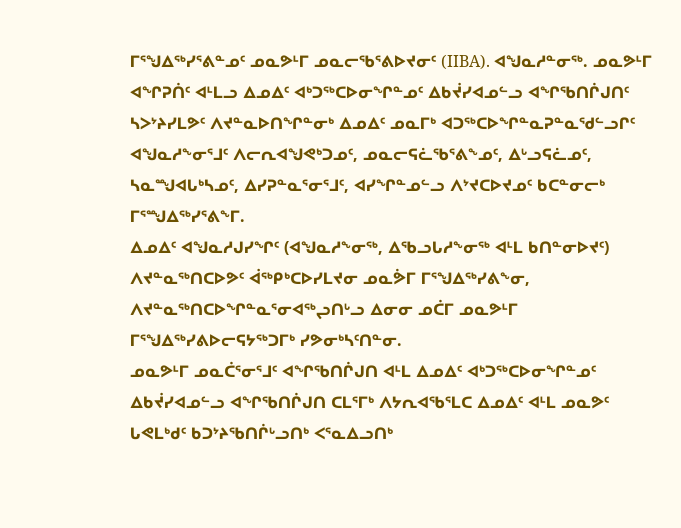ᒥᕐᖑᐃᖅᓯᕐᕕᓐᓄᑦ ᓄᓇᕗᒻᒥ ᓄᓇᓕᖃᕐᕕᐅᔪᓂᑦ (IIBA). ᐊᖑᓇᓱᓐᓂᖅ. ᓄᓇᕗᒻᒥ ᐊᖏᕈᑏᑦ ᐊᒻᒪᓗ ᐃᓄᐃᑦ ᐊᒃᑐᖅᑕᐅᓂᖏᓐᓄᑦ ᐃᑲᔫᓯᐊᓄᓪᓗ ᐊᖏᖃᑎᒌᒍᑎᑦ ᓴᐳᔾᔨᓯᒪᕗᑦ ᐱᔪᓐᓇᐅᑎᖏᓐᓂᒃ ᐃᓄᐃᑦ ᓄᓇᒥᒃ ᐊᑐᖅᑕᐅᖏᓐᓇᕈᓐᓇᖁᓪᓗᒋᑦ ᐊᖑᓇᓱᖕᓂᕐᒧᑦ ᐱᓕᕆᐊᖑᕙᒃᑐᓄᑦ, ᓄᓇᓕᕋᓛᖃᕐᕕᖕᓄᑦ, ᐃᒡᓗᕋᓛᓄᑦ, ᓴᓇᙳᐊᒐᒃᓴᓄᑦ, ᐃᓯᕈᓐᓇᕐᓂᕐᒧᑦ, ᐊᓯᖏᓐᓄᓪᓗ ᐱᔾᔪᑕᐅᔪᓄᑦ ᑲᑕᓐᓂᓕᒃ ᒥᕐᙳᐃᖅᓯᕐᕕᖕᒥ.
ᐃᓄᐃᑦ ᐊᖑᓇᓱᒍᓯᖏᑦ (ᐊᖑᓇᓱᖕᓂᖅ, ᐃᖃᓗᒐᓱᖕᓂᖅ ᐊᒻᒪ ᑲᑎᓐᓂᐅᔪᑦ) ᐱᔪᓐᓇᖅᑎᑕᐅᕗᑦ ᐋᖅᑭᒃᑕᐅᓯᒪᔪᓂ ᓄᓇᕘᒥ ᒥᕐᖑᐃᖅᓯᕕᖕᓂ, ᐱᔪᓐᓇᖅᑎᑕᐅᖏᓐᓇᕐᓂᐊᖅᖢᑎᒡᓗ ᐃᓂᓂ ᓄᑖᒥ ᓄᓇᕗᒻᒥ ᒥᕐᖑᐃᖅᓯᕕᐅᓕᕋᔭᖅᑐᒥᒃ ᓯᕗᓂᒃᓴᑦᑎᓐᓂ.
ᓄᓇᕗᒻᒥ ᓄᓇᑖᕐᓂᕐᒧᑦ ᐊᖏᖃᑎᒌᒍᑎ ᐊᒻᒪ ᐃᓄᐃᑦ ᐊᒃᑐᖅᑕᐅᓂᖏᓐᓄᑦ ᐃᑲᔫᓯᐊᓄᓪᓗ ᐊᖏᖃᑎᒌᒍᑎ ᑕᒪᕐᒥᒃ ᐱᔭᕆᐊᖃᕐᒪᑕ ᐃᓄᐃᑦ ᐊᒻᒪ ᓄᓇᕗᑦ ᒐᕙᒪᒃᑯᑦ ᑲᑐᔾᔨᖃᑎᒌᒡᓗᑎᒃ ᐸᕐᓇᐃᓗᑎᒃ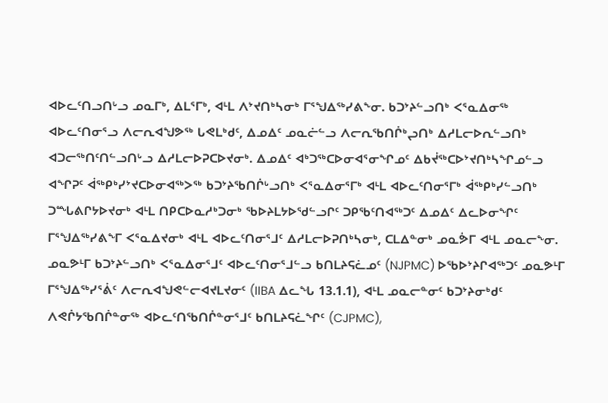ᐊᐅᓚᑦᑎᓗᑎᒡᓗ ᓄᓇᒥᒃ, ᐃᒪᕐᒥᒃ, ᐊᒻᒪ ᐱᔾᔪᑎᒃᓴᓂᒃ ᒥᕐᖑᐃᖅᓯᕕᖕᓂ. ᑲᑐᔾᔨᓪᓗᑎᒃ ᐸᕐᓇᐃᓂᖅ ᐊᐅᓚᑦᑎᓂᕐᓗ ᐱᓕᕆᐊᖑᕗᖅ ᒐᕙᒪᒃᑯᑦ, ᐃᓄᐃᑦ ᓄᓇᓖᓪᓗ ᐱᓕᕆᖃᑎᒌᒃᖢᑎᒃ ᐃᓱᒪᓕᐅᕆᓪᓗᑎᒃ ᐊᑐᓕᖅᑎᑦᑎᓪᓗᑎᒡᓗ ᐃᓱᒪᓕᐅᕈᑕᐅᔪᓂᒃ. ᐃᓄᐃᑦ ᐊᒃᑐᖅᑕᐅᓂᐊᕐᓂᖏᓄᑦ ᐃᑲᔫᖅᑕᐅᔾᔪᑎᒃᓴᖏᓄᓪᓗ ᐊᖏᕈᑦ ᐋᖅᑭᒃᓯᔾᔪᑕᐅᓂᐊᖅᐳᖅ ᑲᑐᔾᔨᖃᑎᒌᒡᓗᑎᒃ ᐸᕐᓇᐃᓂᕐᒥᒃ ᐊᒻᒪ ᐊᐅᓚᑦᑎᓂᕐᒥᒃ ᐋᖅᑭᒃᓯᓪᓗᑎᒃ ᑐᙵᕕᒋᔭᐅᔪᓂᒃ ᐊᒻᒪ ᑎᑭᑕᐅᓇᓱᒃᑐᓂᒃ ᖃᐅᔨᒪᔭᐅᖁᓪᓗᒋᑦ ᑐᑭᖃᑦᑎᐊᖅᑐᑦ ᐃᓄᐃᑦ ᐃᓚᐅᓂᖏᑦ ᒥᕐᖑᐃᖅᓯᕕᖕᒥ ᐸᕐᓇᐃᔪᓂᒃ ᐊᒻᒪ ᐊᐅᓚᑦᑎᓂᕐᒧᑦ ᐃᓱᒪᓕᐅᕈᑎᒃᓴᓂᒃ, ᑕᒪᐃᓐᓂᒃ ᓄᓇᕘᒥ ᐊᒻᒪ ᓄᓇᓕᖕᓂ. ᓄᓇᕗᒻᒥ ᑲᑐᔾᔨᓪᓗᑎᒃ ᐸᕐᓇᐃᓂᕐᒧᑦ ᐊᐅᓚᑦᑎᓂᕐᒧᓪᓗ ᑲᑎᒪᔨᕋᓛᓄᑦ (NJPMC) ᐅᖃᐅᔾᔨᒋᐊᖅᑐᑦ ᓄᓇᕗᒻᒥ ᒥᕐᖑᐃᖅᓯᕐᕖᑦ ᐱᓕᕆᐊᖑᕙᓪᓕᐊᔪᒪᔪᓂᑦ (IIBA ᐃᓚᖓ 13.1.1), ᐊᒻᒪ ᓄᓇᓕᓐᓂᑦ ᑲᑐᔾᔨᓂᒃᑯᑦ ᐱᕙᒌᔭᖃᑎᒌᓐᓂᖅ ᐊᐅᓚᑦᑎᖃᑎᒌᓐᓂᕐᒧᑦ ᑲᑎᒪᔨᕋᓛᖏᑦ (CJPMC),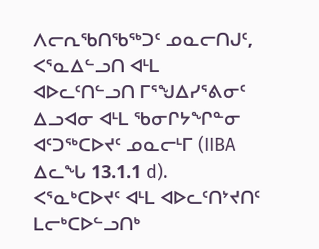ᐱᓕᕆᖃᑎᖃᖅᑐᑦ ᓄᓇᓕᑎᒍᑦ, ᐸᕐᓇᐃᓪᓗᑎ ᐊᒻᒪ ᐊᐅᓚᑦᑎᓪᓗᑎ ᒥᕐᖑᐃᓯᕐᕕᓂᑦ ᐃᓗᐊᓂ ᐊᒻᒪ ᖃᓂᒋᔭᖏᓐᓂ ᐊᑦᑐᖅᑕᐅᔪᑦ ᓄᓇᓕᒻᒥ (IIBA ᐃᓚᖓ 13.1.1 d).
ᐸᕐᓇᒃᑕᐅᔪᑦ ᐊᒻᒪ ᐊᐅᓚᑦᑎᔾᔪᑎᑦ ᒪᓕᒃᑕᐅᓪᓗᑎᒃ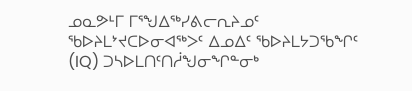ᓄᓇᕗᒻᒥ ᒥᕐᖑᐃᖅᓯᕕᓕᕆᔨᓄᑦ ᖃᐅᔨᒪᔾᔪᑕᐅᓂᐊᖅᐳᑦ ᐃᓄᐃᑦ ᖃᐅᔨᒪᔭᑐᖃᖏᑦ (IQ) ᑐᓴᐅᒪᑎᑦᑎᓲᖑᓂᖏᓐᓂᒃ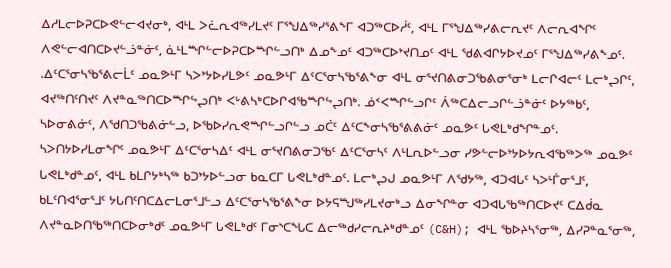ᐃᓱᒪᓕᐅᕈᑕᐅᕙᓪᓕᐊᔪᓂᒃ, ᐊᒻᒪ ᐳᓛᕆᐊᖅᓯᒪᔪᑦ ᒥᕐᖑᐃᖅᓯᕐᕕᖕᒥ ᐊᑐᖅᑕᐅᓲᑦ, ᐊᒻᒪ ᒥᕐᖑᐃᖅᓯᕕᓕᕆᔪᑦ ᐱᓕᕆᐊᖏᑦ ᐱᕙᓪᓕᐊᑎᑕᐅᔪᓪᓘᓐᓃᑦ, ᓈᒻᒪᙱᓪᓕᐅᕈᑕᐅᙱᓪᓗᑎᒃ ᐃᓄᖕᓄᑦ ᐊᑐᖅᑕᐅᔾᔪᑎᓄᑦ ᐊᒻᒪ ᖁᕕᐊᒋᔭᐅᔪᓄᑦ ᒥᕐᖑᐃᖅᓯᕕᖕᓄᑦ.
.ᐃᑦᑕᕐᓂᓴᖃᕐᕕᓕᒫᑦ ᓄᓇᕗᒻᒥ ᓴᐳᔾᔭᐅᓯᒪᕗᑦ ᓄᓇᕗᒻᒥ ᐃᑦᑕᕐᓂᓴᖃᕐᕕᖕᓂ ᐊᒻᒪ ᓂᕐᔪᑎᕕᓂᑐᖃᕕᓂᕐᓂᒃ ᒪᓕᒋᐊᓕᑦ ᒪᓕᒃᖢᒋᑦ, ᐊᔪᖅᑎᑦᑎᔪᑦ ᐱᔪᓐᓇᖅᑎᑕᐅᙱᖦᖢᑎᒃ ᐸᒡᕕᓴᒃᑕᐅᒋᐊᖃᙱᖦᖢᑎᒃ. ᓅᑉᐸᙱᓪᓗᒋᑦ ᐲᖅᑕᐃᓕᓗᒋᓪᓘᓐᓃᑦ ᐅᔭᖅᑲᑦ, ᓴᐅᓂᕕᓃᑦ, ᐱᖁᑎᑐᖃᕕᓃᓪᓗ, ᐅᖃᐅᓯᕆᕙᙱᓪᓗᒋᓪᓗ ᓄᑖᑦ ᐃᑦᑕᖕᓂᓴᖃᕐᕕᕕᓃᑦ ᓄᓇᕗᑦ ᒐᕙᒪᒃᑯᖏᓐᓄᑦ.
ᓴᐳᑎᔭᐅᓯᒪᓂᖏᑦ ᓄᓇᕗᒻᒥ ᐃᑦᑕᕐᓂᓴᐃᑦ ᐊᒻᒪ ᓂᕐᔪᑎᕕᓂᑐᖃᑦ ᐃᑦᑕᕐᓂᓴᑦ ᐱᒻᒪᕆᐅᓪᓗᓂ ᓯᕗᓪᓕᐅᔾᔭᐅᔭᕆᐊᖃᖅᐳᖅ ᓄᓇᕗᑦ ᒐᕙᒪᒃᑯᓐᓄᑦ, ᐊᒻᒪ ᑲᒪᒋᔭᒃᓴᖅ ᑲᑐᔾᔭᐅᓪᓗᓂ ᑲᓇᑕᒥ ᒐᕙᒪᒃᑯᓐᓄᑦ. ᒪᓕᒃᖢᒍ ᓄᓇᕗᒻᒥ ᐱᖁᔭᖅ, ᐊᑐᐊᒐᑦ ᓴᐳᒻᒦᓂᕐᒧᑦ, ᑲᒪᑦᑎᐊᕐᓂᕐᒧᑦ ᔭᒐᑎᑦᑎᑕᐃᓕᒪᓂᕐᒧᓪᓗ ᐃᑦᑕᕐᓂᓴᖃᕐᕕᖕᓂ ᐅᔭᕋᙳᖅᓯᒪᔪᓂᒃᓗ ᐃᓂᖏᓐᓂ ᐊᑐᐊᒐᖃᖅᑎᑕᐅᔪᑦ ᑕᐃᑰᓇ ᐱᔪᓐᓇᐅᑎᖃᖅᑎᑕᐅᓂᒃᑯᑦ ᓄᓇᕗᒻᒥ ᒐᕙᒪᒃᑯᑦ ᒥᓂᔅᑕᖓᑕ ᐃᓕᖅᑯᓯᓕᕆᔨᒃᑯᓐᓄᑦ (C&H); ᐊᒻᒪ ᖃᐅᔨᓴᕐᓂᖅ, ᐃᓯᕈᓐᓇᕐᓂᖅ,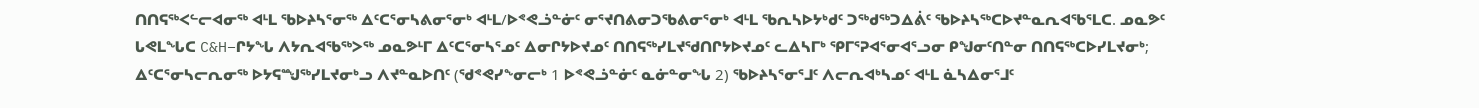ᑎᑎᕋᖅᐸᓪᓕᐊᓂᖅ ᐊᒻᒪ ᖃᐅᔨᓴᕐᓂᖅ ᐃᑦᑕᕐᓂᓴᕕᓂᕐᓂᒃ ᐊᒻᒪ/ᐅᕝᕙᓘᓐᓃᑦ ᓂᕐᔪᑎᕕᓂᑐᖃᕕᓂᕐᓂᒃ ᐊᒻᒪ ᖃᕆᓴᐅᔭᒃᑯᑦ ᑐᖅᑯᖅᑐᐃᕖᑦ ᖃᐅᔨᓴᖅᑕᐅᔪᓐᓇᕆᐊᖃᕐᒪᑕ. ᓄᓇᕗᑦ ᒐᕙᒪᖓᑕ C&H−ᒋᔭᖓ ᐱᔭᕆᐊᖃᖅᐳᖅ ᓄᓇᕗᒻᒥ ᐃᑦᑕᕐᓂᓴᕐᓄᑦ ᐃᓂᒋᔭᐅᔪᓄᑦ ᑎᑎᕋᖅᓯᒪᔪᖁᑎᒋᔭᐅᔪᓄᑦ ᓚᐃᓴᒥᒃ ᕿᒥᕐᕈᐊᕐᓂᐊᕐᓗᓂ ᑭᖑᓂᑦᑎᓐᓂ ᑎᑎᕋᖅᑕᐅᓯᒪᔪᓂᒃ; ᐃᑦᑕᕐᓂᓴᓕᕆᓂᖅ ᐅᔭᕋᙳᖅᓯᒪᔪᓂᒃᓗ ᐱᔪᓐᓇᐅᑎᑦ (ᖁᕝᕙᓯᖕᓂᓕᒃ 1 ᐅᕝᕙᓘᓐᓃᑦ ᓇᓃᓐᓂᖓ 2) ᖃᐅᔨᓴᕐᓂᕐᒧᑦ ᐱᓕᕆᐊᒃᓴᓄᑦ ᐊᒻᒪ ᓈᓴᐃᓂᕐᒧᑦ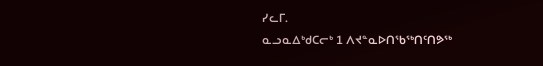ᓯᓚᒥ.
ᓇᓗᓇᐃᒃᑯᑕᓕᒃ 1 ᐱᔪᓐᓇᐅᑎᖃᖅᑎᑦᑎᕗᖅ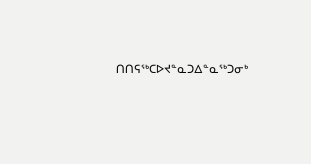ᑎᑎᕋᖅᑕᐅᔪᓐᓇᑐᐃᓐᓇᖅᑐᓂᒃ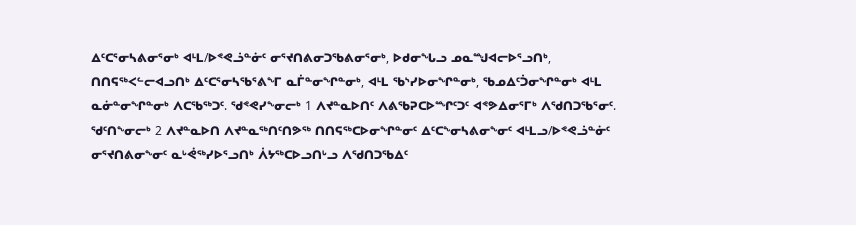ᐃᑦᑕᕐᓂᓴᕕᓂᕐᓂᒃ ᐊᒻᒪ/ᐅᕝᕙᓘᓐᓃᑦ ᓂᕐᔪᑎᕕᓂᑐᖃᕕᓂᕐᓂᒃ, ᐅᑯᓂᖓᓗ ᓄᓇᙳᐊᓕᐅᕐᓗᑎᒃ, ᑎᑎᕋᖅᐸᓪᓕᐊᓗᑎᒃ ᐃᑦᑕᕐᓂᓴᖃᕐᕕᖕᒥ ᓇᒦᓐᓂᖏᓐᓂᒃ, ᐊᒻᒪ ᖃᔅᓯᐅᓂᖏᓐᓂᒃ, ᖃᓄᐃᑦᑑᓂᖏᓐᓂᒃ ᐊᒻᒪ ᓇᓃᓐᓂᖏᓐᓂᒃ ᐱᑕᖃᖅᑐᑦ. ᖁᕝᕙᓯᖕᓂᓕᒃ 1 ᐱᔪᓐᓇᐅᑎᑦ ᐱᕕᖃᕈᑕᐅᙱᑦᑐᑦ ᐊᕝᕗᐃᓂᕐᒥᒃ ᐱᖁᑎᑐᖃᕐᓂᑦ.
ᖁᑦᑎᖕᓂᓕᒃ 2 ᐱᔪᓐᓇᐅᑎ ᐱᔪᓐᓇᖅᑎᑦᑎᕗᖅ ᑎᑎᕋᖅᑕᐅᓂᖏᓐᓂᑦ ᐃᑦᑕᖕᓂᓴᕕᓂᖕᓂᑦ ᐊᒻᒪᓗ/ᐅᕝᕙᓘᓐᓃᑦ ᓂᕐᔪᑎᕕᓂᖕᓂᑦ ᓇᒡᕚᖅᓯᐅᕐᓗᑎᒃ ᐲᔭᖅᑕᐅᓗᑎᒡᓗ ᐱᖁᑎᑐᖃᐃᑦ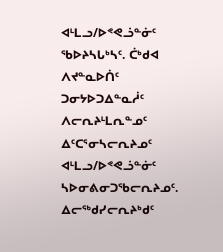ᐊᒻᒪᓗ/ᐅᕝᕙᓘᓐᓃᑦ ᖃᐅᔨᓴᒐᒃᓴᑦ. ᑖᒃᑯᐊ ᐱᔪᓐᓇᐅᑏᑦ ᑐᓂᔭᐅᑐᐃᓐᓇᓲᑦ ᐱᓕᕆᔨᒻᒪᕆᓐᓄᑦ ᐃᑦᑕᕐᓂᓴᓕᕆᔨᓄᑦ ᐊᒻᒪᓗ/ᐅᕝᕙᓘᓐᓃᑦ ᓴᐅᓂᕕᓂᑐᖃᓕᕆᔨᓄᑦ.
ᐃᓕᖅᑯᓯᓕᕆᔨᒃᑯᑦ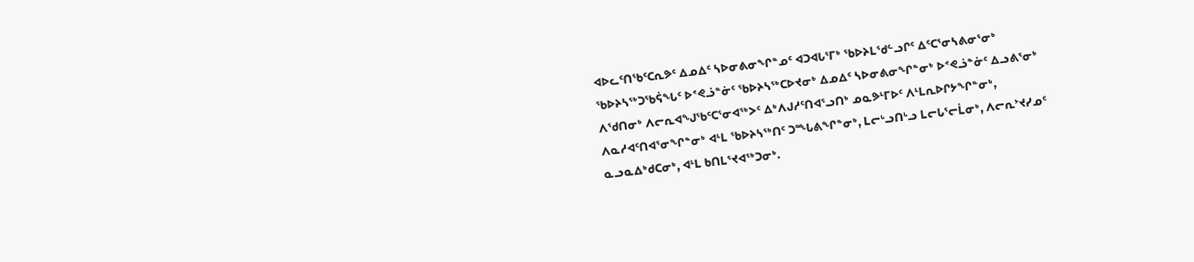ᐊᐅᓚᑦᑎᖃᑦᑕᕆᕗᑦ ᐃᓄᐃᑦ ᓴᐅᓂᕕᓂᖏᓐᓄᑦ ᐊᑐᐊᒐᕐᒥᒃ ᖃᐅᔨᒪᖁᓪᓗᒋᑦ ᐃᑦᑕᕐᓂᓴᕕᓂᕐᓂᒃ ᖃᐅᔨᓴᖅᑐᖃᕌᖓᑦ ᐅᕝᕙᓘᓐᓃᑦ ᖃᐅᔨᓴᖅᑕᐅᔪᓂᒃ ᐃᓄᐃᑦ ᓴᐅᓂᕕᓂᖏᓐᓂᒃ ᐅᕝᕙᓘᓐᓃᑦ ᐃᓗᕕᕐᓂᒃ ᐱᖁᑎᓂᒃ ᐱᓕᕆᐊᖑᖃᑦᑕᕐᓂᐊᖅᐳᑦ ᐃᒃᐱᒍᓱᑦᑎᐊᕐᓗᑎᒃ ᓄᓇᕗᒻᒥᐅᑦ ᐱᒻᒪᕆᐅᒋᔭᖏᓐᓂᒃ, ᐱᓇᓱᐊᑦᑎᐊᕐᓂᖏᓐᓂᒃ ᐊᒻᒪ ᖃᐅᔨᓴᖅᑎᑦ ᑐᙵᕕᖏᓐᓂᒃ, ᒪᓕᒡᓗᑎᒡᓗ ᒪᓕᒐᕐᓕᒫᓂᒃ, ᐱᓕᕆᔾᔪᓯᓄᑦ ᓇᓗᓇᐃᒃᑯᑕᓂᒃ, ᐊᒻᒪ ᑲᑎᒪᕐᔪᐊᖅᑐᓂᒃ.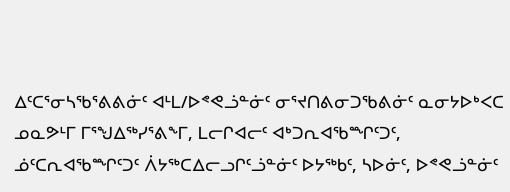ᐃᑦᑕᕐᓂᓴᖃᕐᕕᕕᓃᑦ ᐊᒻᒪ/ᐅᕝᕙᓘᓐᓃᑦ ᓂᕐᔪᑎᕕᓂᑐᖃᕕᓃᑦ ᓇᓂᔭᐅᒃᐸᑕ ᓄᓇᕗᒻᒥ ᒥᕐᖑᐃᖅᓯᕐᕕᖕᒥ, ᒪᓕᒋᐊᓕᑦ ᐊᒃᑐᕆᐊᖃᙱᑦᑐᑦ, ᓅᑦᑕᕆᐊᖃᙱᑦᑐᑦ ᐲᔭᖅᑕᐃᓕᓗᒋᑦᓘᓐᓃᑦ ᐅᔭᖅᑲᑦ, ᓴᐅᓃᑦ, ᐅᕝᕙᓘᓐᓃᑦ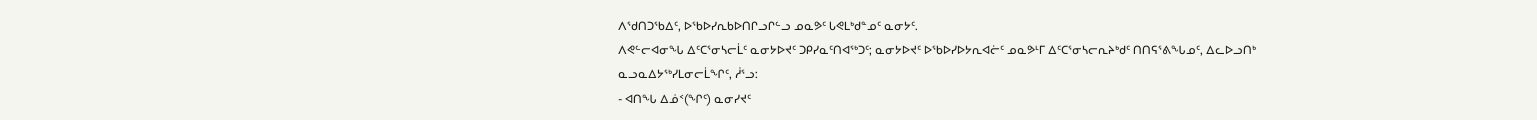ᐱᖁᑎᑐᖃᐃᑦ, ᐅᖃᐅᓯᕆᑲᐅᑎᒋᓗᒋᓪᓗ ᓄᓇᕗᑦ ᒐᕙᒪᒃᑯᓐᓄᑦ ᓇᓂᔭᑦ.
ᐱᕙᓪᓕᐊᓂᖓ ᐃᑦᑕᕐᓂᓴᓕᒫᑦ ᓇᓂᔭᐅᔪᑦ ᑐᑭᓯᓇᑦᑎᐊᖅᑐᑦ; ᓇᓂᔭᐅᔪᑦ ᐅᖃᐅᓯᐅᔭᕆᐊᓖᑦ ᓄᓇᕗᒻᒥ ᐃᑦᑕᕐᓂᓴᓕᕆᔨᒃᑯᑦ ᑎᑎᕋᕐᕕᖓᓄᑦ, ᐃᓚᐅᓗᑎᒃ ᓇᓗᓇᐃᔭᖅᓯᒪᓂᓕᒫᖏᑦ, ᓲᕐᓗ:
- ᐊᑎᖓ ᐃᓅᑉ(ᖏᑦ) ᓇᓂᓯᔪᑦ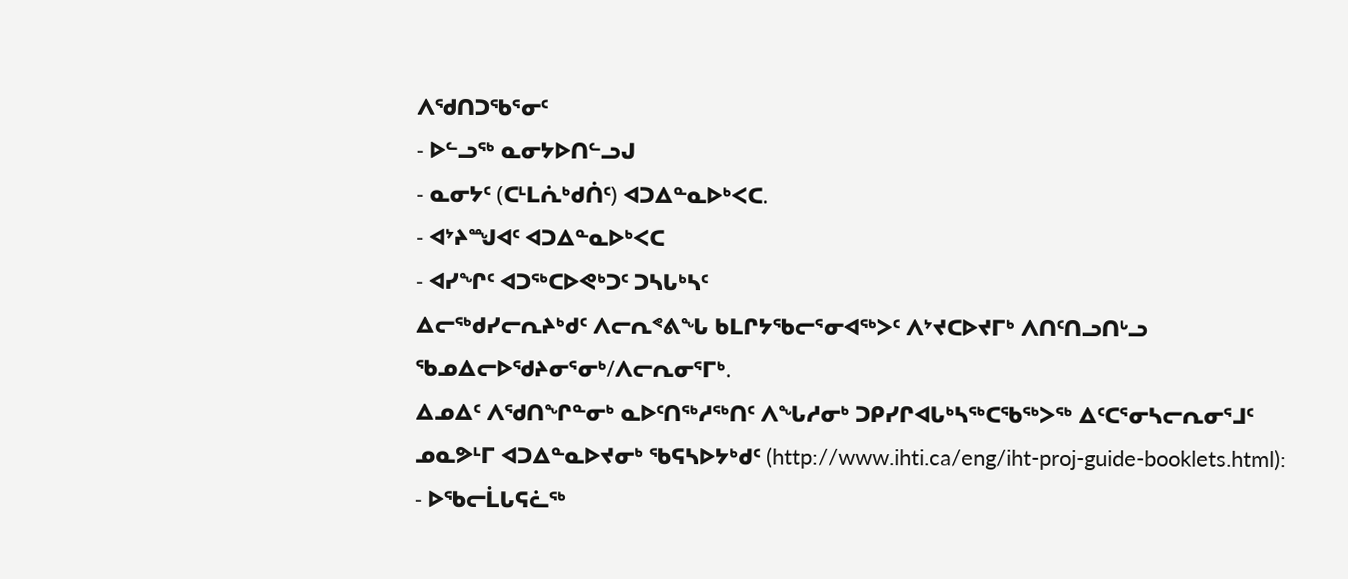ᐱᖁᑎᑐᖃᕐᓂᑦ
- ᐅᓪᓗᖅ ᓇᓂᔭᐅᑎᓪᓗᒍ
- ᓇᓂᔭᑦ (ᑕᒻᒪᕇᒃᑯᑏᑦ) ᐊᑐᐃᓐᓇᐅᒃᐸᑕ.
- ᐊᔾᔨᙳᐊᑦ ᐊᑐᐃᓐᓇᐅᒃᐸᑕ
- ᐊᓯᖏᑦ ᐊᑐᖅᑕᐅᕙᒃᑐᑦ ᑐᓴᒐᒃᓴᑦ
ᐃᓕᖅᑯᓯᓕᕆᔨᒃᑯᑦ ᐱᓕᕆᕝᕕᖓ ᑲᒪᒋᔭᖃᓕᕐᓂᐊᖅᐳᑦ ᐱᔾᔪᑕᐅᔪᒥᒃ ᐱᑎᑦᑎᓗᑎᒡᓗ ᖃᓄᐃᓕᐅᖁᔨᓂᕐᓂᒃ/ᐱᓕᕆᓂᕐᒥᒃ.
ᐃᓄᐃᑦ ᐱᖁᑎᖏᓐᓂᒃ ᓇᐅᑦᑎᖅᓱᖅᑎᑦ ᐱᖓᓱᓂᒃ ᑐᑭᓯᒋᐊᒐᒃᓴᖅᑕᖃᖅᐳᖅ ᐃᑦᑕᕐᓂᓴᓕᕆᓂᕐᒧᑦ ᓄᓇᕗᒻᒥ ᐊᑐᐃᓐᓇᐅᔪᓂᒃ ᖃᕋᓴᐅᔭᒃᑯᑦ (http://www.ihti.ca/eng/iht-proj-guide-booklets.html):
- ᐅᖃᓕᒫᒐᕋᓛᖅ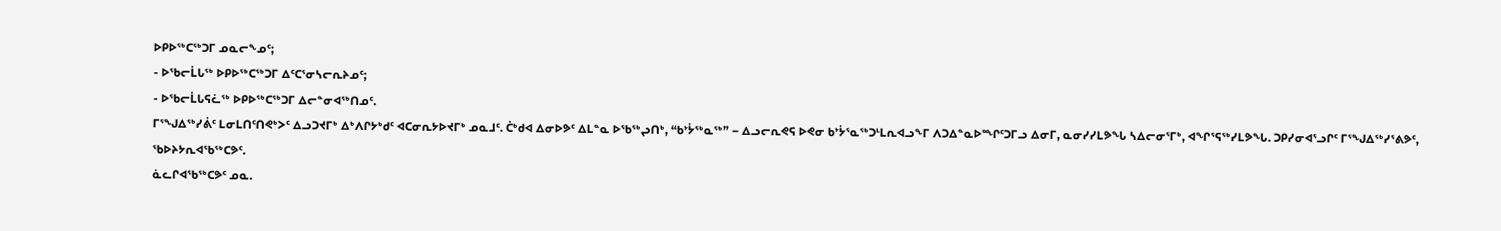ᐅᑭᐅᖅᑕᖅᑐᒥ ᓄᓇᓕᖕᓄᑦ;
- ᐅᖃᓕᒫᒐᖅ ᐅᑭᐅᖅᑕᖅᑐᒥ ᐃᑦᑕᕐᓂᓴᓕᕆᔨᓄᑦ;
- ᐅᖃᓕᒫᒐᕋᓛᖅ ᐅᑭᐅᖅᑕᖅᑐᒥ ᐃᓕᓐᓂᐊᖅᑎᓄᑦ.
ᒥᕐᖑᐃᖅᓯᕖᑦ ᒪᓂᒪᑎᑦᑎᕙᒃᐳᑦ ᐃᓗᑐᔪᒥᒃ ᐃᒃᐱᒋᔭᒃᑯᑦ ᐊᑕᓂᕆᔭᐅᔪᒥᒃ ᓄᓇᒧᑦ. ᑖᒃᑯᐊ ᐃᓂᐅᕗᑦ ᐃᒪᓐᓇ ᐅᖃᖅᖢᑎᒃ, “ᑲᔾᔮᖅᓇᖅ” − ᐃᓗᓕᕆᕙᕋ ᐅᕙᓂ ᑲᔾᔮᕐᓇᖅᑐᒻᒪᕆᐊᓗᖕᒥ ᐱᑐᐃᓐᓇᐅᙱᑦᑐᒥᓗ ᐃᓂᒥ, ᓇᓂᓯᓯᒪᕗᖓ ᓴᐃᓕᓂᕐᒥᒃ, ᐊᖏᕐᕋᖅᓯᒪᕗᖓ. ᑐᑭᓯᓂᐊᕐᓗᒋᑦ ᒥᕐᖑᐃᖅᓯᕐᕕᕗᑦ, ᖃᐅᔨᔭᕆᐊᖃᖅᑕᕗᑦ.
ᓈᓚᒋᐊᖃᖅᑕᕗᑦ ᓄᓇ.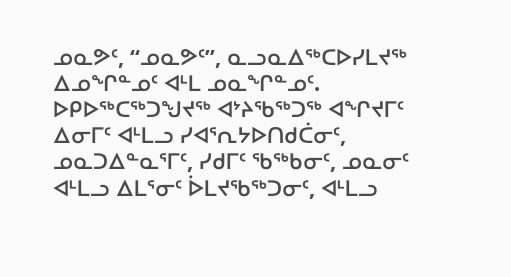ᓄᓇᕗᑦ, “ᓄᓇᕗᑦ”, ᓇᓗᓇᐃᖅᑕᐅᓯᒪᔪᖅ ᐃᓄᖏᓐᓄᑦ ᐊᒻᒪ ᓄᓇᖏᓐᓄᑦ. ᐅᑭᐅᖅᑕᖅᑐᖑᔪᖅ ᐊᔾᔨᖃᖅᑐᖅ ᐊᖏᔪᒥᑦ ᐃᓂᒥᑦ ᐊᒻᒪᓗ ᓯᐊᕐᕆᔭᐅᑎᑯᑖᓂᑦ, ᓄᓇᑐᐃᓐᓇᕐᒥᑦ, ᓯᑯᒥᑦ ᖃᖅᑲᓂᑦ, ᓄᓇᓂᑦ ᐊᒻᒪᓗ ᐃᒪᕐᓂᑦ ᐆᒪᔪᖃᖅᑐᓂᑦ, ᐊᒻᒪᓗ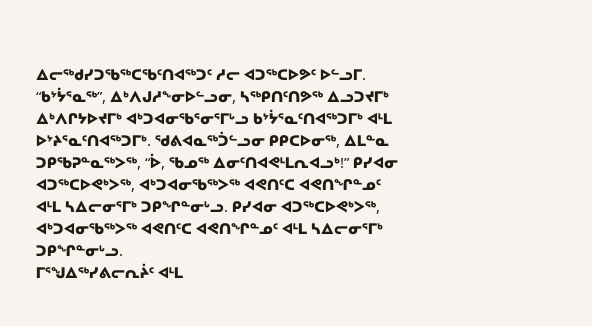ᐃᓕᖅᑯᓯᑐᖃᖅᑕᖃᑦᑎᐊᖅᑐᑦ ᓱᓕ ᐊᑐᖅᑕᐅᕗᑦ ᐅᓪᓗᒥ.
“ᑲᔾᔮᕐᓇᖅ”, ᐃᒃᐱᒍᓱᖕᓂᐅᓪᓗᓂ, ᓴᖅᑭᑎᑦᑎᕗᖅ ᐃᓗᑐᔪᒥᒃ ᐃᒃᐱᒋᔭᐅᔪᒥᒃ ᐊᒃᑐᐊᓂᖃᕐᓂᕐᒥᒡᓗ ᑲᔾᔮᕐᓇᑦᑎᐊᖅᑐᒥᒃ ᐊᒻᒪ ᐅᔾᔨᕐᓇᑦᑎᐊᖅᑐᒥᒃ. ᖁᕕᐊᓇᖅᑑᓪᓗᓂ ᑭᑭᑕᐅᓂᖅ, ᐃᒪᓐᓇ ᑐᑭᖃᕈᓐᓇᖅᐳᖅ, “ᐆ, ᖃᓄᖅ ᐃᓂᑦᑎᐊᕙᒻᒪᕆᐊᓗᒃ!” ᑭᓯᐊᓂ ᐊᑐᖅᑕᐅᕙᒃᐳᖅ, ᐊᒃᑐᐊᓂᖃᖅᐳᖅ ᐊᕙᑎᑦᑕ ᐊᕙᑎᖏᓐᓄᑦ ᐊᒻᒪ ᓴᐃᓕᓂᕐᒥᒃ ᑐᑭᖏᓐᓂᒡᓗ. ᑭᓯᐊᓂ ᐊᑐᖅᑕᐅᕙᒃᐳᖅ, ᐊᒃᑐᐊᓂᖃᖅᐳᖅ ᐊᕙᑎᑦᑕ ᐊᕙᑎᖏᓐᓄᑦ ᐊᒻᒪ ᓴᐃᓕᓂᕐᒥᒃ ᑐᑭᖏᓐᓂᒡᓗ.
ᒥᕐᖑᐃᖅᓯᕕᓕᕆᔩᑦ ᐊᒻᒪ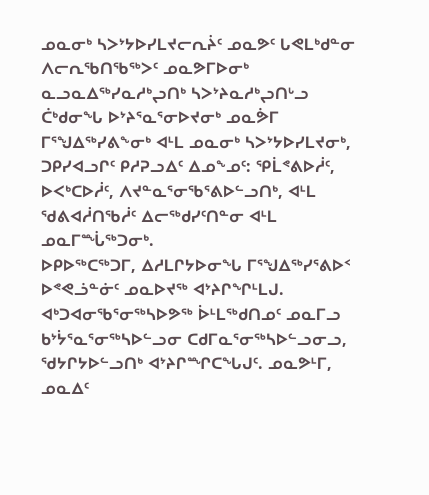ᓄᓇᓂᒃ ᓴᐳᔾᔭᐅᓯᒪᔪᓕᕆᔩᑦ ᓄᓇᕗᑦ ᒐᕙᒪᒃᑯᓐᓂ ᐱᓕᕆᖃᑎᖃᖅᐳᑦ ᓄᓇᕗᒥᐅᓂᒃ ᓇᓗᓇᐃᖅᓯᓇᓱᒃᖢᑎᒃ ᓴᐳᔾᔨᓇᓱᒃᖢᑎᒡᓗ ᑖᒃᑯᓂᖓ ᐅᔾᔨᕐᓇᕐᓂᐅᔪᓂᒃ ᓄᓇᕘᒥ ᒥᕐᖑᐃᖅᓯᕕᖕᓂᒃ ᐊᒻᒪ ᓄᓇᓂᒃ ᓴᐳᔾᔭᐅᓯᒪᔪᓂᒃ, ᑐᑭᓯᐊᓗᒋᑦ ᑭᓱᕈᓗᐃᑦ ᐃᓄᖕᓄᑦ: ᕿᒫᕝᕕᐅᓲᑦ, ᐅᐸᒃᑕᐅᓲᑦ, ᐱᔪᓐᓇᕐᓂᖃᕐᕕᐅᓪᓗᑎᒃ, ᐊᒻᒪ ᖁᕕᐊᓲᑎᖃᓲᑦ ᐃᓕᖅᑯᓯᑦᑎᓐᓂ ᐊᒻᒪ ᓄᓇᒥᙶᖅᑐᓂᒃ.
ᐅᑭᐅᖅᑕᖅᑐᒥ, ᐃᓱᒪᒋᔭᐅᓂᖓ ᒥᕐᖑᐃᖅᓯᕐᕕᐅᑉ ᐅᕝᕙᓘᓐᓃᑦ ᓄᓇᐅᔪᖅ ᐊᔾᔨᒋᖏᒻᒪᒍ. ᐊᒃᑐᐊᓂᖃᕐᓂᖅᓴᐅᕗᖅ ᐆᒻᒪᖅᑯᑎᓄᑦ ᓄᓇᒥᓗ ᑲᔾᔮᕐᓇᕐᓂᖅᓴᐅᓪᓗᓂ ᑕᑯᒥᓇᕐᓂᖅᓴᐅᓪᓗᓂᓗ, ᖁᔭᒋᔭᐅᓪᓗᑎᒃ ᐊᔾᔨᒋᙱᑕᖓᒍᑦ. ᓄᓇᕗᒻᒥ, ᓄᓇᐃᑦ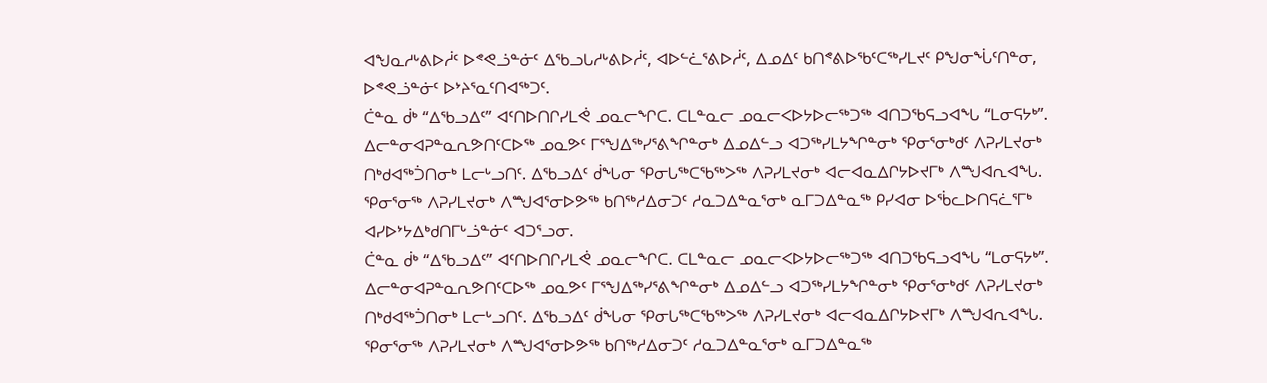ᐊᖑᓇᓱᒡᕕᐅᓲᑦ ᐅᕝᕙᓘᓐᓃᑦ ᐃᖃᓗᒐᓱᒡᕕᐅᓲᑦ, ᐊᐅᓪᓛᕐᕕᐅᓲᑦ, ᐃᓄᐃᑦ ᑲᑎᕝᕕᐅᖃᑦᑕᖅᓯᒪᔪᑦ ᑭᖑᓂᖔᑦᑎᓐᓂ, ᐅᕝᕙᓘᓐᓃᑦ ᐅᔾᔨᕐᓇᑦᑎᐊᖅᑐᑦ.
ᑖᓐᓇ ᑰᒃ “ᐃᖃᓗᐃᑦ” ᐊᑦᑎᐅᑎᒋᓯᒪᕚ ᓄᓇᓕᖏᑕ. ᑕᒪᓐᓇᓕ ᓄᓇᓕᐸᐅᔭᐅᓕᖅᑐᖅ ᐊᑎᑐᖃᕋᓗᐊᖓ “ᒪᓂᕋᔭᒃ”.
ᐃᓕᓐᓂᐊᕈᓐᓇᕆᕗᑎᑦᑕᐅᖅ ᓄᓇᕗᑦ ᒥᕐᖑᐃᖅᓯᕐᕕᖏᓐᓂᒃ ᐃᓄᐃᓪᓗ ᐊᑐᖅᓯᒪᔭᖏᓐᓂᒃ ᕿᓂᕐᓂᒃᑯᑦ ᐱᕈᓯᒪᔪᓂᒃ ᑎᒃᑯᐊᖅᑑᑎᓂᒃ ᒪᓕᒡᓗᑎᑦ. ᐃᖃᓗᐃᑦ ᑰᖓᓂ ᕿᓂᒐᖅᑕᖃᖅᐳᖅ ᐱᕈᓯᒪᔪᓂᒃ ᐊᓕᐊᓇᐃᒋᔭᐅᔪᒥᒃ ᐱᙳᐊᕆᐊᖓ. ᕿᓂᕐᓂᖅ ᐱᕈᓯᒪᔪᓂᒃ ᐱᙳᐊᕐᓂᐅᕗᖅ ᑲᑎᖅᓱᐃᓂᑐᑦ ᓱᓇᑐᐃᓐᓇᕐᓂᒃ ᓇᒥᑐᐃᓐᓇᖅ ᑭᓯᐊᓂ ᐅᖄᓚᐅᑎᕋᓛᕐᒥᒃ ᐊᓯᐅᔾᔭᐃᒃᑯᑎᒥᒡᓘᓐᓃᑦ ᐊᑐᕐᓗᓂ.
ᑖᓐᓇ ᑰᒃ “ᐃᖃᓗᐃᑦ” ᐊᑦᑎᐅᑎᒋᓯᒪᕚ ᓄᓇᓕᖏᑕ. ᑕᒪᓐᓇᓕ ᓄᓇᓕᐸᐅᔭᐅᓕᖅᑐᖅ ᐊᑎᑐᖃᕋᓗᐊᖓ “ᒪᓂᕋᔭᒃ”.
ᐃᓕᓐᓂᐊᕈᓐᓇᕆᕗᑎᑦᑕᐅᖅ ᓄᓇᕗᑦ ᒥᕐᖑᐃᖅᓯᕐᕕᖏᓐᓂᒃ ᐃᓄᐃᓪᓗ ᐊᑐᖅᓯᒪᔭᖏᓐᓂᒃ ᕿᓂᕐᓂᒃᑯᑦ ᐱᕈᓯᒪᔪᓂᒃ ᑎᒃᑯᐊᖅᑑᑎᓂᒃ ᒪᓕᒡᓗᑎᑦ. ᐃᖃᓗᐃᑦ ᑰᖓᓂ ᕿᓂᒐᖅᑕᖃᖅᐳᖅ ᐱᕈᓯᒪᔪᓂᒃ ᐊᓕᐊᓇᐃᒋᔭᐅᔪᒥᒃ ᐱᙳᐊᕆᐊᖓ. ᕿᓂᕐᓂᖅ ᐱᕈᓯᒪᔪᓂᒃ ᐱᙳᐊᕐᓂᐅᕗᖅ ᑲᑎᖅᓱᐃᓂᑐᑦ ᓱᓇᑐᐃᓐᓇᕐᓂᒃ ᓇᒥᑐᐃᓐᓇᖅ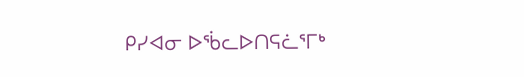ᑭᓯᐊᓂ ᐅᖄᓚᐅᑎᕋᓛᕐᒥᒃ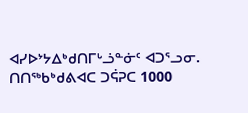ᐊᓯᐅᔾᔭᐃᒃᑯᑎᒥᒡᓘᓐᓃᑦ ᐊᑐᕐᓗᓂ.
ᑎᑎᖅᑲᒃᑯᕕᐊᑕ ᑐᕌᕈᑕ 1000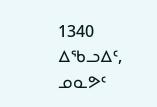1340
ᐃᖃᓗᐃᑦ, ᓄᓇᕗᑦ